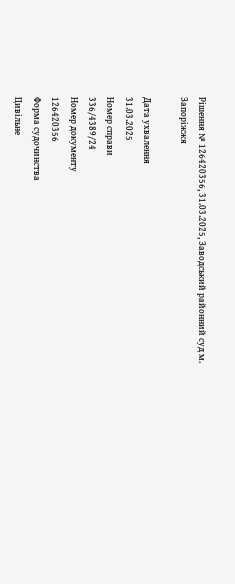Рішення № 126420356, 31.03.2025, Заводський районний суд м. Запоріжжя

Дата ухвалення
31.03.2025
Номер справи
336/4389/24
Номер документу
126420356
Форма судочинства
Цивільне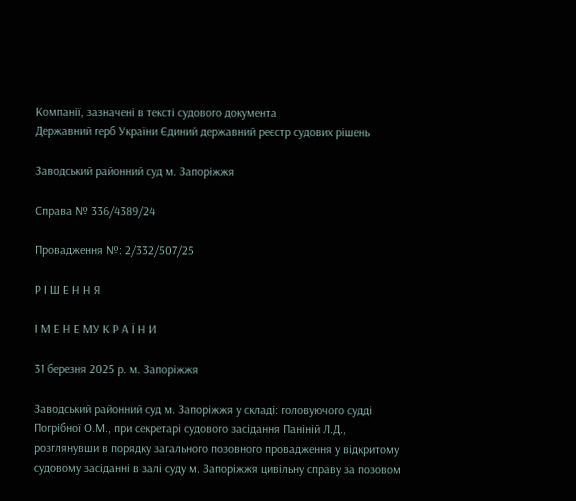Компанії, зазначені в тексті судового документа
Державний герб України Єдиний державний реєстр судових рішень

Заводський районний суд м. Запоріжжя

Справа № 336/4389/24

Провадження №: 2/332/507/25

Р І Ш Е Н Н Я

І М Е Н Е МУ К Р А Ї Н И

31 березня 2025 р. м. Запоріжжя

Заводський районний суд м. Запоріжжя у складі: головуючого судді Погрібної О.М., при секретарі судового засідання Паніній Л.Д., розглянувши в порядку загального позовного провадження у відкритому судовому засіданні в залі суду м. Запоріжжя цивільну справу за позовом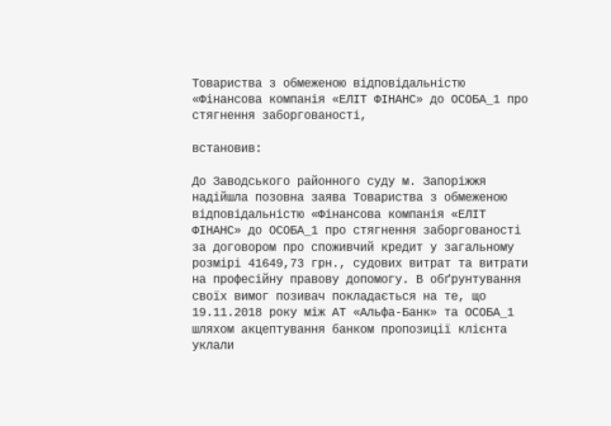Товариства з обмеженою відповідальністю «Фінансова компанія «ЕЛІТ ФІНАНС» до ОСОБА_1 про стягнення заборгованості,

встановив:

До Заводського районного суду м. Запоріжжя надійшла позовна заява Товариства з обмеженою відповідальністю «Фінансова компанія «ЕЛІТ ФІНАНС» до ОСОБА_1 про стягнення заборгованості за договором про споживчий кредит у загальному розмірі 41649,73 грн., судових витрат та витрати на професійну правову допомогу. В обґрунтування своїх вимог позивач покладається на те, що 19.11.2018 року між АТ «Альфа-Банк» та ОСОБА_1 шляхом акцептування банком пропозиції клієнта уклали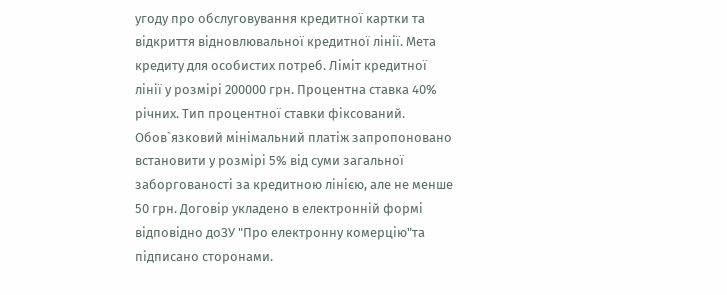угоду про обслуговування кредитної картки та відкриття відновлювальної кредитної лінії. Мета кредиту для особистих потреб. Ліміт кредитної лінії у розмірі 200000 грн. Процентна ставка 40% річних. Тип процентної ставки фіксований. Обов`язковий мінімальний платіж запропоновано встановити у розмірі 5% від суми загальної заборгованості за кредитною лінією, але не менше 50 грн. Договір укладено в електронній формі відповідно доЗУ "Про електронну комерцію"та підписано сторонами.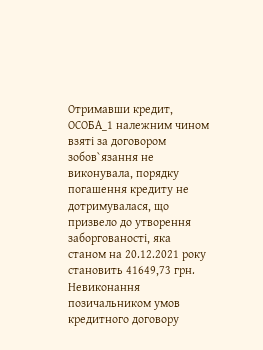Отримавши кредит, ОСОБА_1 належним чином взяті за договором зобов`язання не виконувала, порядку погашення кредиту не дотримувалася, що призвело до утворення заборгованості, яка станом на 20.12.2021 року становить 41649,73 грн. Невиконання позичальником умов кредитного договору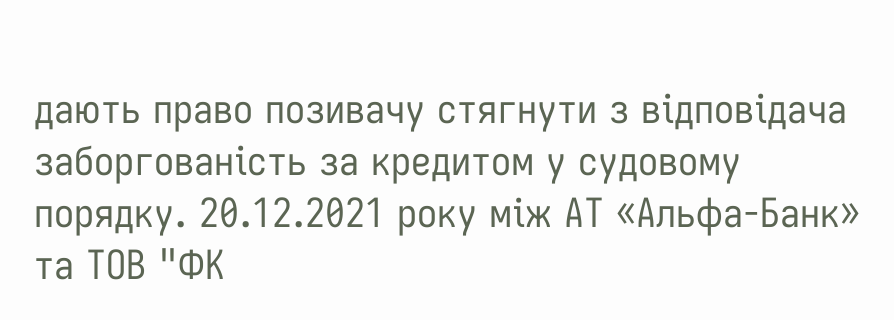дають право позивачу стягнути з відповідача заборгованість за кредитом у судовому порядку. 20.12.2021 року між АТ «Альфа-Банк» та ТОВ "ФК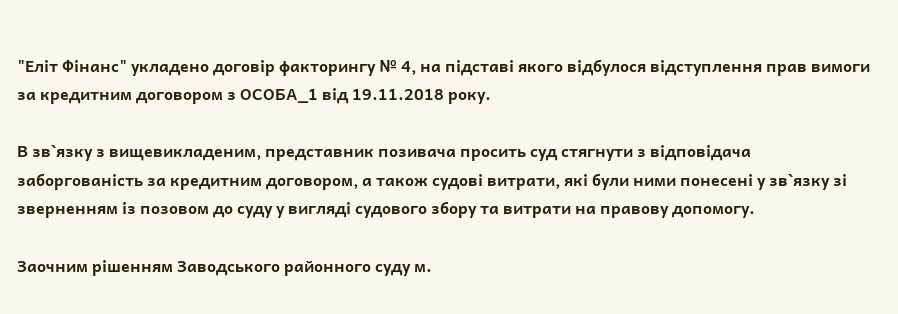"Еліт Фінанс" укладено договір факторингу № 4, на підставі якого відбулося відступлення прав вимоги за кредитним договором з ОСОБА_1 від 19.11.2018 року.

В зв`язку з вищевикладеним, представник позивача просить суд стягнути з відповідача заборгованість за кредитним договором, а також судові витрати, які були ними понесені у зв`язку зі зверненням із позовом до суду у вигляді судового збору та витрати на правову допомогу.

Заочним рішенням Заводського районного суду м.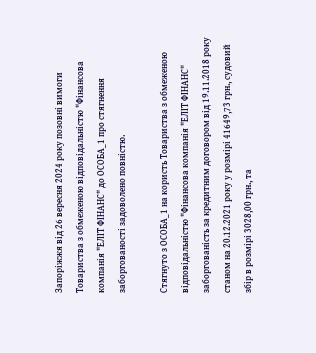Запоріжжя від 26 вересня 2024 року позовні вимоги Товариства з обмеженою відповідальністю "Фінансова компанія "ЕЛІТ ФІНАНС" до ОСОБА_1 про стягнення заборгованості задоволено повністю.

Стягнуто з ОСОБА_1 на користь Товариства з обмеженою відповідальністю "Фінансова компанія "ЕЛІТ ФІНАНС" заборгованість за кредитним договором від 19.11.2018 року станом на 20.12.2021 року у розмірі 41649,73 грн., судовий збір в розмірі 3028,00 грн., та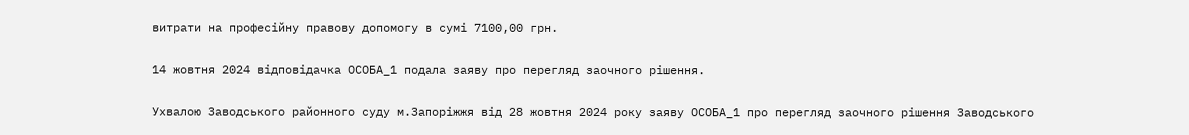витрати на професійну правову допомогу в сумі 7100,00 грн.

14 жовтня 2024 відповідачка ОСОБА_1 подала заяву про перегляд заочного рішення.

Ухвалою Заводського районного суду м.Запоріжжя від 28 жовтня 2024 року заяву ОСОБА_1 про перегляд заочного рішення Заводського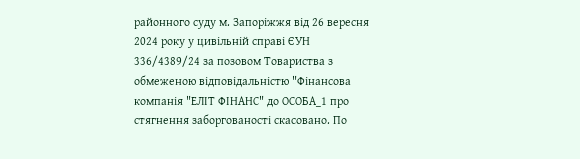районного суду м. Запоріжжя від 26 вересня 2024 року у цивільній справі ЄУН 336/4389/24 за позовом Товариства з обмеженою відповідальністю "Фінансова компанія "ЕЛІТ ФІНАНС" до ОСОБА_1 про стягнення заборгованості скасовано. По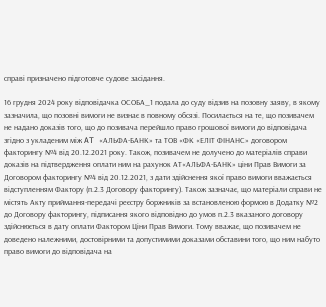справі призначено підготовче судове засідання.

16 грудня 2024 року відповідачка ОСОБА_1 подала до суду відзив на позовну заяву, в якому зазначила, що позовні вимоги не визнає в повному обсязі. Посилається на те, що позивачем не надано доказів того, що до позивача перейшло право грошової вимоги до відповідача згідно з укладеним між AT «АЛЬФА-БАНК» та ТОВ «ФК «ЕЛІТ ФІНАНС» договором факторингу №4 від 20.12.2021 року. Також, позивачем не долучено до матеріалів справи доказів на підтвердження оплати ним на рахунок АТ«АЛЬФА-БАНК» ціни Прав Вимоги за Договором факторингу №4 від 20.12.2021, з дати здійснення якої право вимоги вважається відступленням Фактору (п.2.3 Договору факторингу). Також зазначає, що матеріали справи не містять Акту приймання-передачі реєстру боржників за встановленою формою в Додатку №2 до Договору факторингу, підписання якого відповідно до умов п.2.3 вказаного договору здійснюється в дату оплати Фактором Ціни Прав Вимоги. Тому вважає, що позивачем не доведено належними, достовірними та допустимими доказами обставини того, що ним набуто право вимоги до відповідача на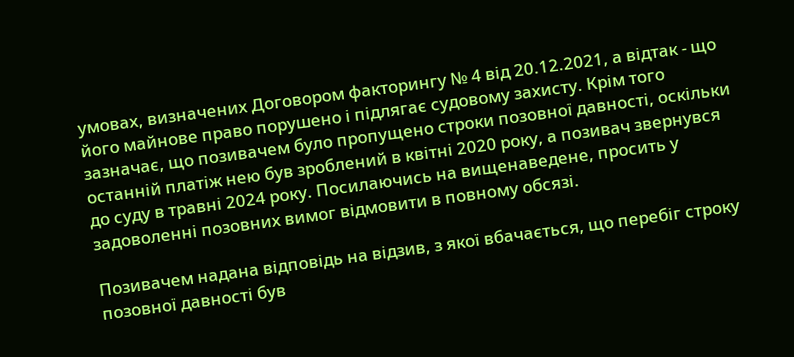умовах, визначених Договором факторингу № 4 від 20.12.2021, а відтак - що його майнове право порушено і підлягає судовому захисту. Крім того зазначає, що позивачем було пропущено строки позовної давності, оскільки останній платіж нею був зроблений в квітні 2020 року, а позивач звернувся до суду в травні 2024 року. Посилаючись на вищенаведене, просить у задоволенні позовних вимог відмовити в повному обсязі.

Позивачем надана відповідь на відзив, з якої вбачається, що перебіг строку позовної давності був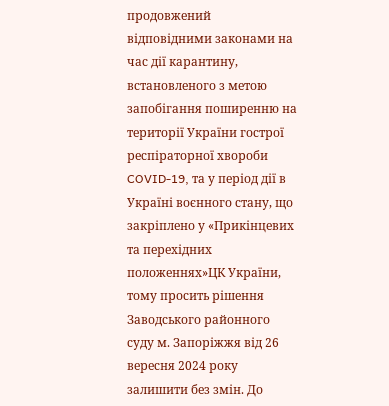продовжений відповідними законами на час дії карантину, встановленого з метою запобігання поширенню на території України гострої респіраторної хвороби COVID-19, та у період дії в Україні воєнного стану, що закріплено у «Прикінцевих та перехідних положеннях»ЦК України, тому просить рішення Заводського районного суду м. Запоріжжя від 26 вересня 2024 року залишити без змін. До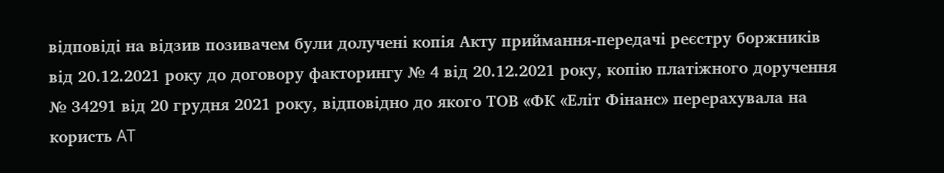відповіді на відзив позивачем були долучені копія Акту приймання-передачі реєстру боржників від 20.12.2021 року до договору факторингу № 4 від 20.12.2021 року, копію платіжного доручення № 34291 від 20 грудня 2021 року, відповідно до якого ТОВ «ФК «Еліт Фінанс» перерахувала на користь AT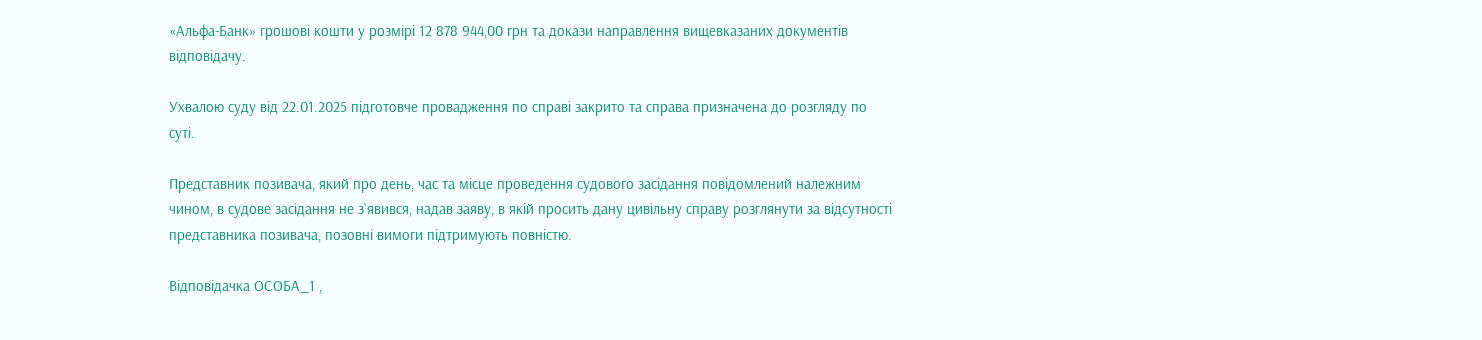«Альфа-Банк» грошові кошти у розмірі 12 878 944,00 грн та докази направлення вищевказаних документів відповідачу.

Ухвалою суду від 22.01.2025 підготовче провадження по справі закрито та справа призначена до розгляду по суті.

Представник позивача, який про день, час та місце проведення судового засідання повідомлений належним чином, в судове засідання не з`явився, надав заяву, в якій просить дану цивільну справу розглянути за відсутності представника позивача, позовні вимоги підтримують повністю.

Відповідачка ОСОБА_1 ,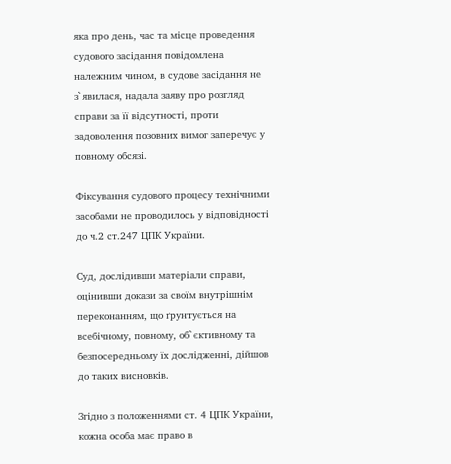яка про день, час та місце проведення судового засідання повідомлена належним чином, в судове засідання не з`явилася, надала заяву про розгляд справи за її відсутності, проти задоволення позовних вимог заперечує у повному обсязі.

Фіксування судового процесу технічними засобами не проводилось у відповідності до ч.2 ст.247 ЦПК України.

Суд, дослідивши матеріали справи, оцінивши докази за своїм внутрішнім переконанням, що ґрунтується на всебічному, повному, об`єктивному та безпосередньому їх дослідженні, дійшов до таких висновків.

Згідно з положеннями ст. 4 ЦПК України, кожна особа має право в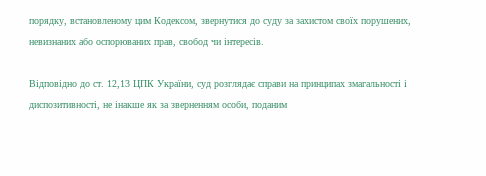порядку, встановленому цим Кодексом, звернутися до суду за захистом своїх порушених, невизнаних або оспорюваних прав, свобод чи інтересів.

Відповідно до ст. 12,13 ЦПК України, суд розглядає справи на принципах змагальності і диспозитивності, не інакше як за зверненням особи, поданим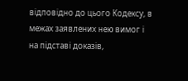відповідно до цього Кодексу, в межах заявлених нею вимог і на підставі доказів,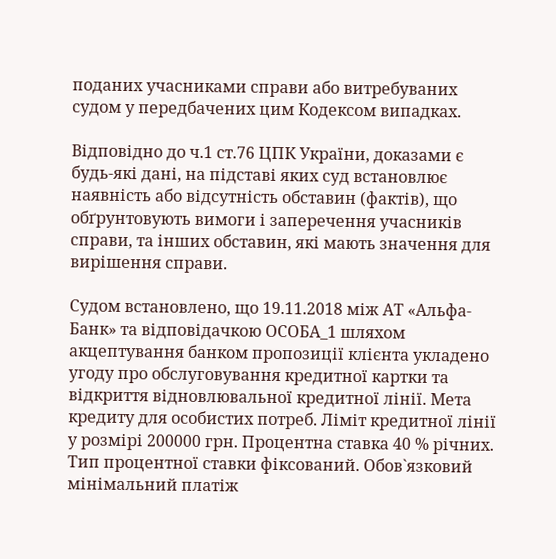поданих учасниками справи або витребуваних судом у передбачених цим Кодексом випадках.

Відповідно до ч.1 ст.76 ЦПК України, доказами є будь-які дані, на підставі яких суд встановлює наявність або відсутність обставин (фактів), що обґрунтовують вимоги і заперечення учасників справи, та інших обставин, які мають значення для вирішення справи.

Судом встановлено, що 19.11.2018 між АТ «Альфа-Банк» та відповідачкою ОСОБА_1 шляхом акцептування банком пропозиції клієнта укладено угоду про обслуговування кредитної картки та відкриття відновлювальної кредитної лінії. Мета кредиту для особистих потреб. Ліміт кредитної лінії у розмірі 200000 грн. Процентна ставка 40 % річних. Тип процентної ставки фіксований. Обов`язковий мінімальний платіж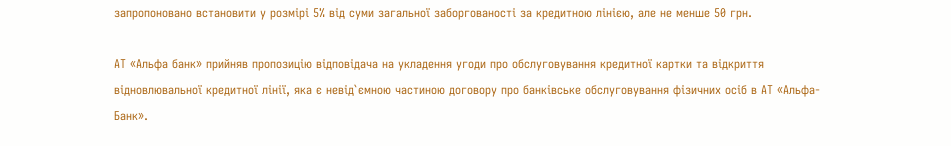запропоновано встановити у розмірі 5% від суми загальної заборгованості за кредитною лінією, але не менше 50 грн.

АТ «Альфа банк» прийняв пропозицію відповідача на укладення угоди про обслуговування кредитної картки та відкриття відновлювальної кредитної лінії, яка є невід`ємною частиною договору про банківське обслуговування фізичних осіб в АТ «Альфа-Банк».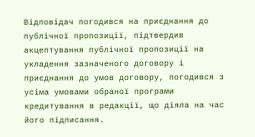Відповідач погодився на приєднання до публічної пропозиції, підтвердив акцептування публічної пропозиції на укладення зазначеного договору і приєднання до умов договору, погодився з усіма умовами обраної програми кредитування в редакції, що діяла на час його підписання.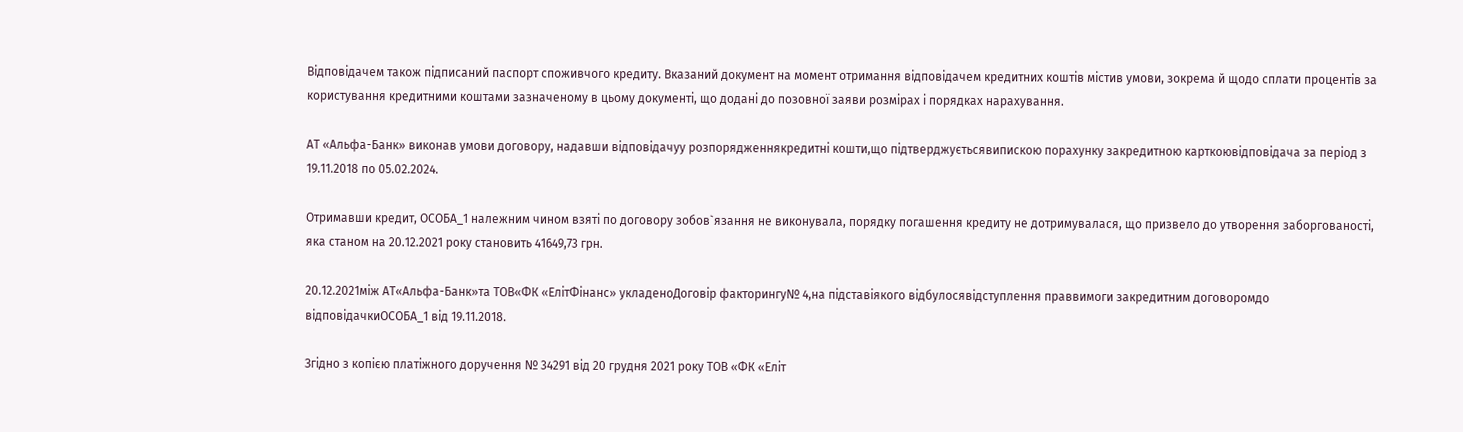Відповідачем також підписаний паспорт споживчого кредиту. Вказаний документ на момент отримання відповідачем кредитних коштів містив умови, зокрема й щодо сплати процентів за користування кредитними коштами зазначеному в цьому документі, що додані до позовної заяви розмірах і порядках нарахування.

АТ «Альфа-Банк» виконав умови договору, надавши відповідачуу розпорядженнякредитні кошти,що підтверджуєтьсявипискою порахунку закредитною карткоювідповідача за період з 19.11.2018 по 05.02.2024.

Отримавши кредит, ОСОБА_1 належним чином взяті по договору зобов`язання не виконувала, порядку погашення кредиту не дотримувалася, що призвело до утворення заборгованості, яка станом на 20.12.2021 року становить 41649,73 грн.

20.12.2021між АТ«Альфа-Банк»та ТОВ«ФК «ЕлітФінанс» укладеноДоговір факторингу№ 4,на підставіякого відбулосявідступлення праввимоги закредитним договоромдо відповідачкиОСОБА_1 від 19.11.2018.

Згідно з копією платіжного доручення № 34291 від 20 грудня 2021 року ТОВ «ФК «Еліт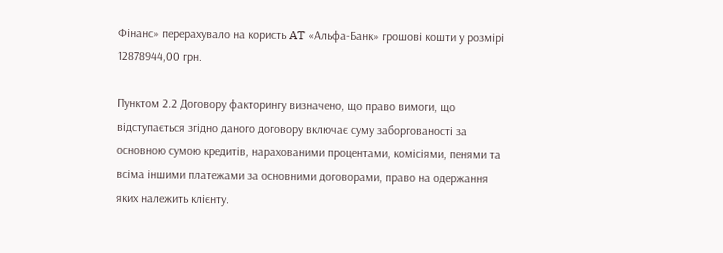Фінанс» перерахувало на користь AT «Альфа-Банк» грошові кошти у розмірі 12878944,00 грн.

Пунктом 2.2 Договору факторингу визначено, що право вимоги, що відступається згідно даного договору включає суму заборгованості за основною сумою кредитів, нарахованими процентами, комісіями, пенями та всіма іншими платежами за основними договорами, право на одержання яких належить клієнту.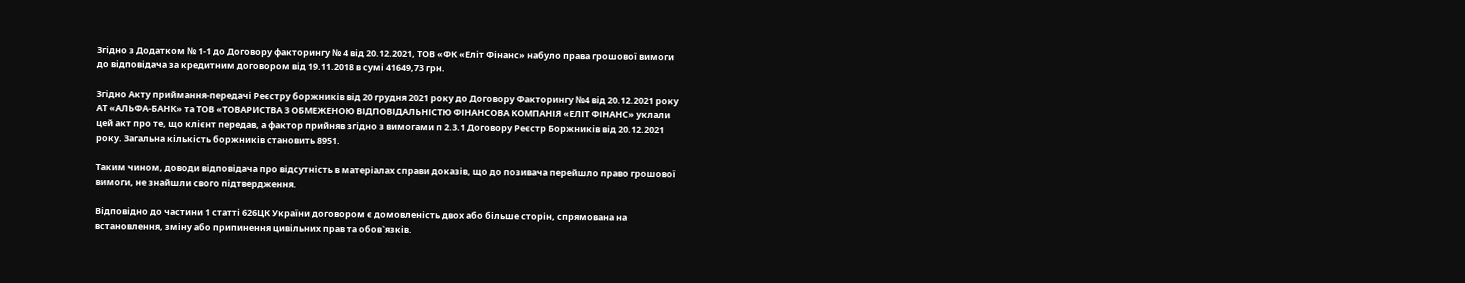Згідно з Додатком № 1-1 до Договору факторингу № 4 від 20.12.2021, ТОВ «ФК «Еліт Фінанс» набуло права грошової вимоги до відповідача за кредитним договором від 19.11.2018 в сумі 41649,73 грн.

Згідно Акту приймання-передачі Реєстру боржників від 20 грудня 2021 року до Договору Факторингу №4 від 20.12.2021 року АТ «АЛЬФА-БАНК» та ТОВ «ТОВАРИСТВА З ОБМЕЖЕНОЮ ВІДПОВІДАЛЬНІСТЮ ФІНАНСОВА КОМПАНІЯ «ЕЛІТ ФІНАНС» уклали цей акт про те, що клієнт передав, а фактор прийняв згідно з вимогами п 2.3.1 Договору Реєстр Боржників від 20.12.2021 року. Загальна кількість боржників становить 8951.

Таким чином, доводи відповідача про відсутність в матеріалах справи доказів, що до позивача перейшло право грошової вимоги, не знайшли свого підтвердження.

Відповідно до частини 1 статті 626ЦК України договором є домовленість двох або більше сторін, спрямована на встановлення, зміну або припинення цивільних прав та обов`язків.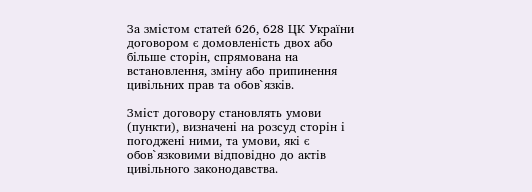За змістом статей 626, 628 ЦК України договором є домовленість двох або більше сторін, спрямована на встановлення, зміну або припинення цивільних прав та обов`язків.

Зміст договору становлять умови (пункти), визначені на розсуд сторін і погоджені ними, та умови, які є обов`язковими відповідно до актів цивільного законодавства.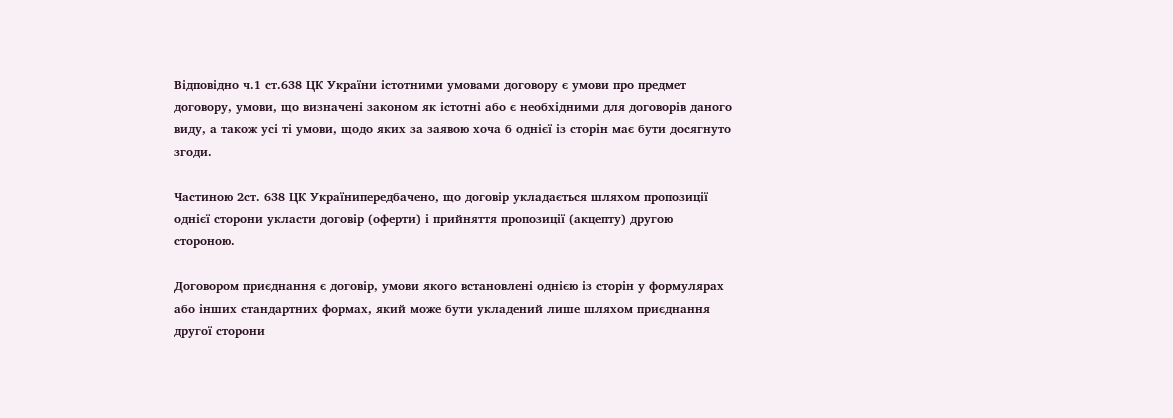Відповідно ч.1 ст.638 ЦК України істотними умовами договору є умови про предмет договору, умови, що визначені законом як істотні або є необхідними для договорів даного виду, а також усі ті умови, щодо яких за заявою хоча б однієї із сторін має бути досягнуто згоди.

Частиною 2ст. 638 ЦК Українипередбачено, що договір укладається шляхом пропозиції однієї сторони укласти договір (оферти) і прийняття пропозиції (акцепту) другою стороною.

Договором приєднання є договір, умови якого встановлені однією із сторін у формулярах або інших стандартних формах, який може бути укладений лише шляхом приєднання другої сторони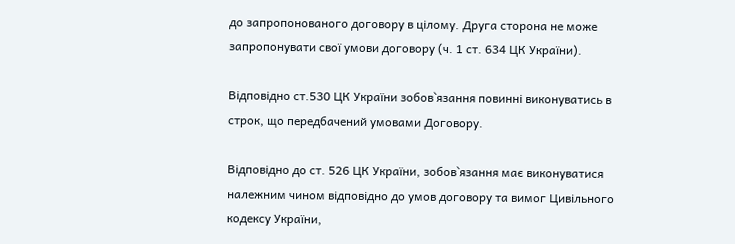до запропонованого договору в цілому. Друга сторона не може запропонувати свої умови договору (ч. 1 ст. 634 ЦК України).

Відповідно ст.530 ЦК України зобов`язання повинні виконуватись в строк, що передбачений умовами Договору.

Відповідно до ст. 526 ЦК України, зобов`язання має виконуватися належним чином відповідно до умов договору та вимог Цивільного кодексу України,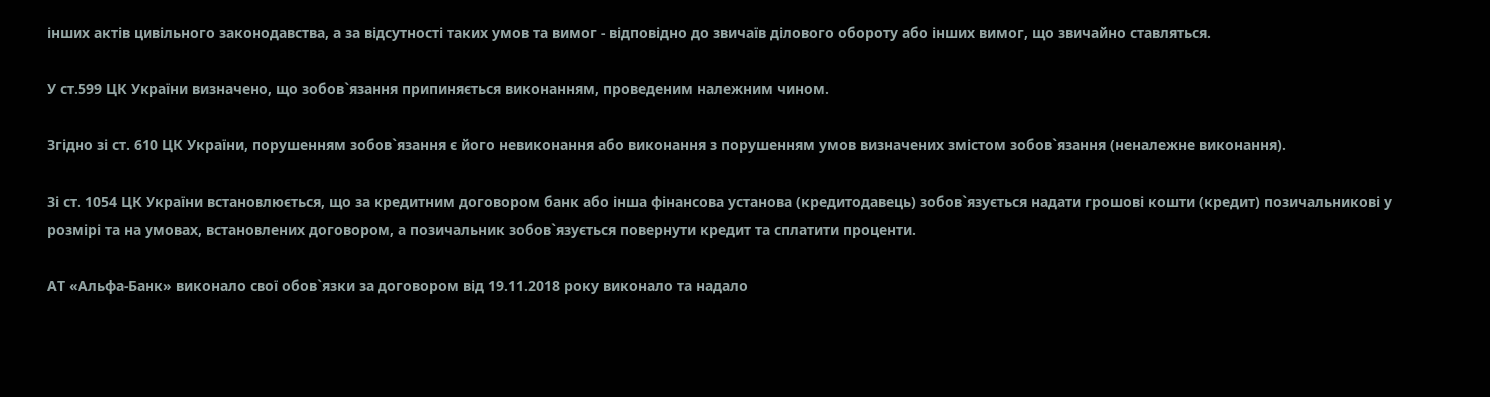інших актів цивільного законодавства, а за відсутності таких умов та вимог - відповідно до звичаїв ділового обороту або інших вимог, що звичайно ставляться.

У ст.599 ЦК України визначено, що зобов`язання припиняється виконанням, проведеним належним чином.

Згідно зі ст. 610 ЦК України, порушенням зобов`язання є його невиконання або виконання з порушенням умов визначених змістом зобов`язання (неналежне виконання).

Зі ст. 1054 ЦК України встановлюється, що за кредитним договором банк або інша фінансова установа (кредитодавець) зобов`язується надати грошові кошти (кредит) позичальникові у розмірі та на умовах, встановлених договором, а позичальник зобов`язується повернути кредит та сплатити проценти.

АТ «Альфа-Банк» виконало свої обов`язки за договором від 19.11.2018 року виконало та надало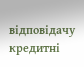відповідачу кредитні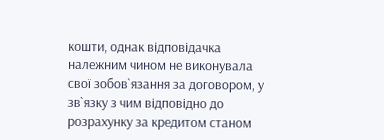кошти, однак відповідачка належним чином не виконувала свої зобов`язання за договором, у зв`язку з чим відповідно до розрахунку за кредитом станом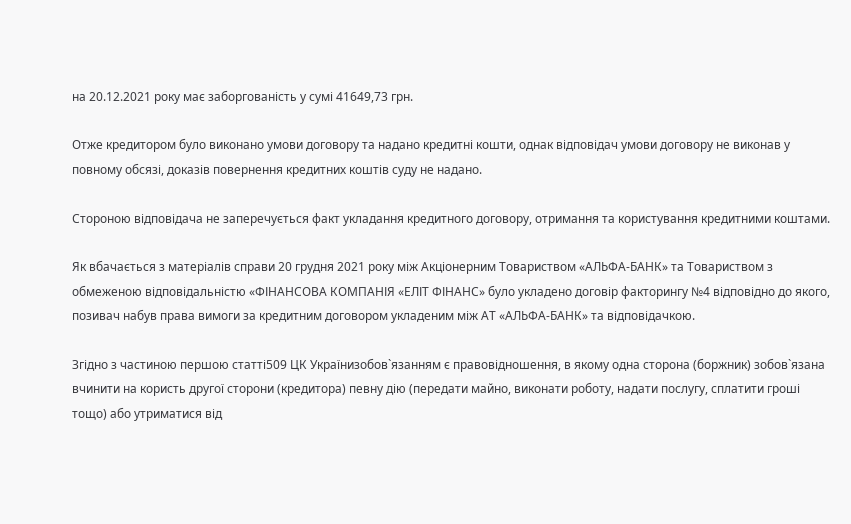на 20.12.2021 року має заборгованість у сумі 41649,73 грн.

Отже кредитором було виконано умови договору та надано кредитні кошти, однак відповідач умови договору не виконав у повному обсязі, доказів повернення кредитних коштів суду не надано.

Стороною відповідача не заперечується факт укладання кредитного договору, отримання та користування кредитними коштами.

Як вбачається з матеріалів справи 20 грудня 2021 року між Акціонерним Товариством «АЛЬФА-БАНК» та Товариством з обмеженою відповідальністю «ФІНАНСОВА КОМПАНІЯ «ЕЛІТ ФІНАНС» було укладено договір факторингу №4 відповідно до якого, позивач набув права вимоги за кредитним договором укладеним між АТ «АЛЬФА-БАНК» та відповідачкою.

Згідно з частиною першою статті509 ЦК Українизобов`язанням є правовідношення, в якому одна сторона (боржник) зобов`язана вчинити на користь другої сторони (кредитора) певну дію (передати майно, виконати роботу, надати послугу, сплатити гроші тощо) або утриматися від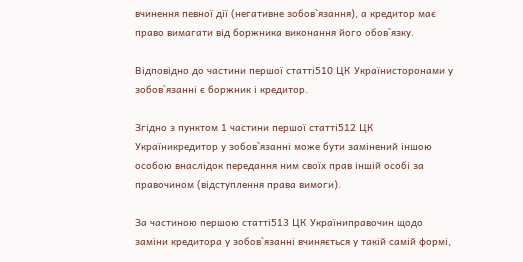вчинення певної дії (негативне зобов`язання), а кредитор має право вимагати від боржника виконання його обов`язку.

Відповідно до частини першої статті510 ЦК Українисторонами у зобов`язанні є боржник і кредитор.

Згідно з пунктом 1 частини першої статті512 ЦК Україникредитор у зобов`язанні може бути замінений іншою особою внаслідок передання ним своїх прав іншій особі за правочином (відступлення права вимоги).

За частиною першою статті513 ЦК Україниправочин щодо заміни кредитора у зобов`язанні вчиняється у такій самій формі,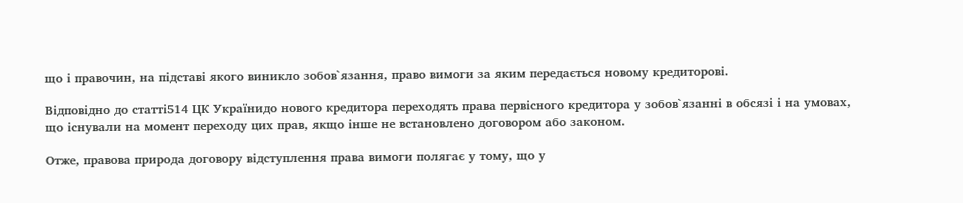що і правочин, на підставі якого виникло зобов`язання, право вимоги за яким передається новому кредиторові.

Відповідно до статті514 ЦК Українидо нового кредитора переходять права первісного кредитора у зобов`язанні в обсязі і на умовах, що існували на момент переходу цих прав, якщо інше не встановлено договором або законом.

Отже, правова природа договору відступлення права вимоги полягає у тому, що у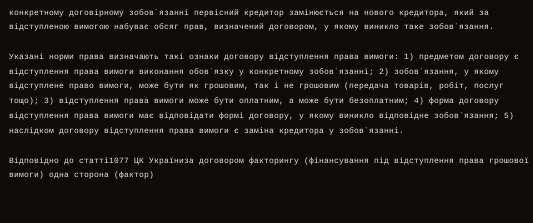конкретному договірному зобов`язанні первісний кредитор замінюється на нового кредитора, який за відступленою вимогою набуває обсяг прав, визначений договором, у якому виникло таке зобов`язання.

Указані норми права визначають такі ознаки договору відступлення права вимоги: 1) предметом договору є відступлення права вимоги виконання обов`язку у конкретному зобов`язанні; 2) зобов`язання, у якому відступлене право вимоги, може бути як грошовим, так і не грошовим (передача товарів, робіт, послуг тощо); 3) відступлення права вимоги може бути оплатним, а може бути безоплатним; 4) форма договору відступлення права вимоги має відповідати формі договору, у якому виникло відповідне зобов`язання; 5) наслідком договору відступлення права вимоги є заміна кредитора у зобов`язанні.

Відповідно до статті1077 ЦК Україниза договором факторингу (фінансування під відступлення права грошової вимоги) одна сторона (фактор)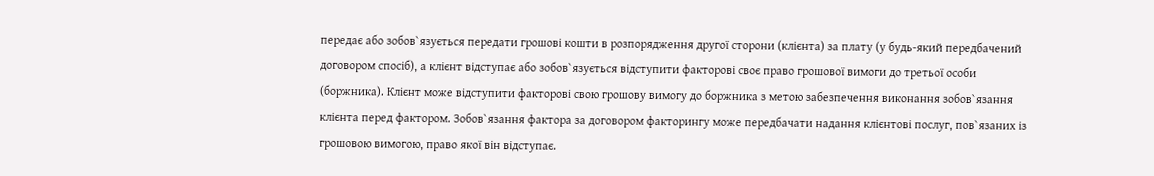передає або зобов`язується передати грошові кошти в розпорядження другої сторони (клієнта) за плату (у будь-який передбачений договором спосіб), а клієнт відступає або зобов`язується відступити факторові своє право грошової вимоги до третьої особи (боржника). Клієнт може відступити факторові свою грошову вимогу до боржника з метою забезпечення виконання зобов`язання клієнта перед фактором. Зобов`язання фактора за договором факторингу може передбачати надання клієнтові послуг, пов`язаних із грошовою вимогою, право якої він відступає.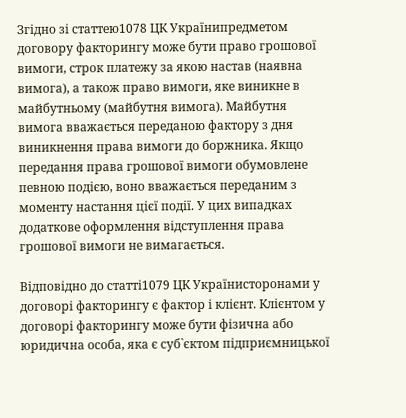Згідно зі статтею1078 ЦК Українипредметом договору факторингу може бути право грошової вимоги, строк платежу за якою настав (наявна вимога), а також право вимоги, яке виникне в майбутньому (майбутня вимога). Майбутня вимога вважається переданою фактору з дня виникнення права вимоги до боржника. Якщо передання права грошової вимоги обумовлене певною подією, воно вважається переданим з моменту настання цієї події. У цих випадках додаткове оформлення відступлення права грошової вимоги не вимагається.

Відповідно до статті1079 ЦК Українисторонами у договорі факторингу є фактор і клієнт. Клієнтом у договорі факторингу може бути фізична або юридична особа, яка є суб`єктом підприємницької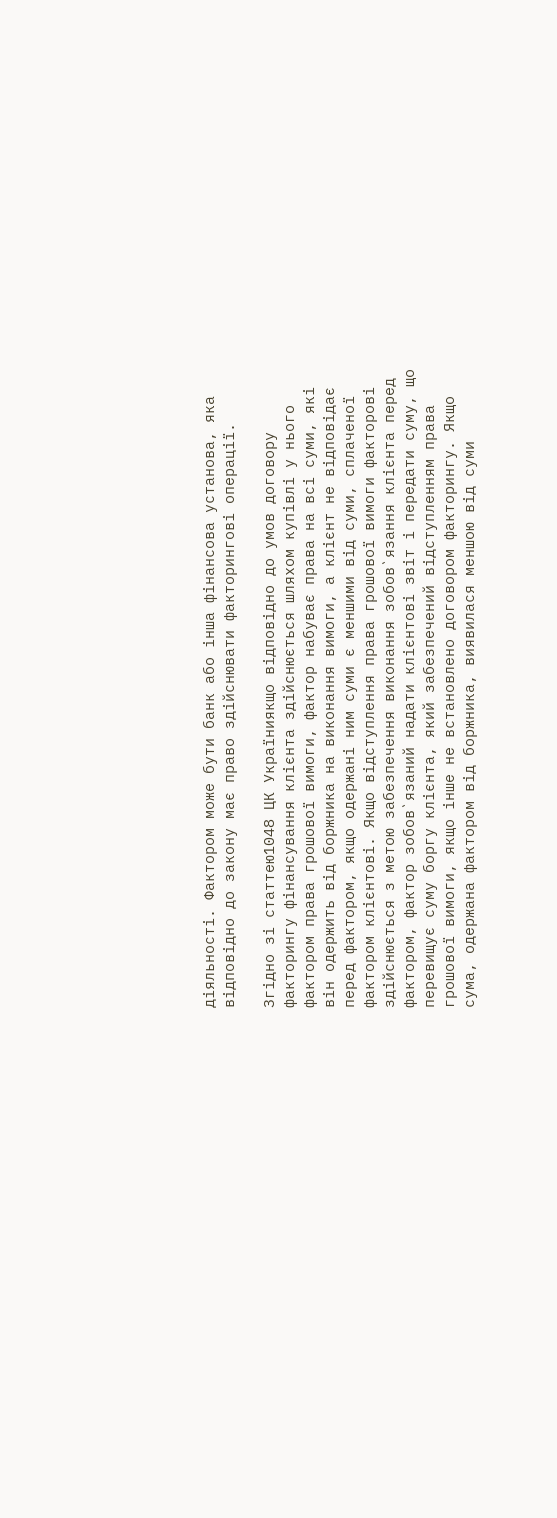діяльності. Фактором може бути банк або інша фінансова установа, яка відповідно до закону має право здійснювати факторингові операції.

Згідно зі статтею1048 ЦК Україниякщо відповідно до умов договору факторингу фінансування клієнта здійснюється шляхом купівлі у нього фактором права грошової вимоги, фактор набуває права на всі суми, які він одержить від боржника на виконання вимоги, а клієнт не відповідає перед фактором, якщо одержані ним суми є меншими від суми, сплаченої фактором клієнтові. Якщо відступлення права грошової вимоги факторові здійснюється з метою забезпечення виконання зобов`язання клієнта перед фактором, фактор зобов`язаний надати клієнтові звіт і передати суму, що перевищує суму боргу клієнта, який забезпечений відступленням права грошової вимоги, якщо інше не встановлено договором факторингу. Якщо сума, одержана фактором від боржника, виявилася меншою від суми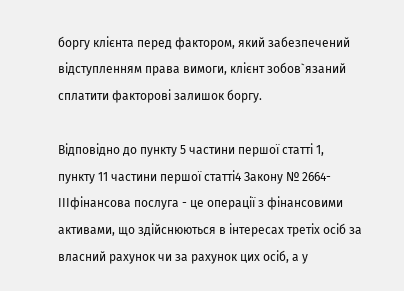боргу клієнта перед фактором, який забезпечений відступленням права вимоги, клієнт зобов`язаний сплатити факторові залишок боргу.

Відповідно до пункту 5 частини першої статті 1, пункту 11 частини першої статті4 Закону № 2664-ІІІфінансова послуга - це операції з фінансовими активами, що здійснюються в інтересах третіх осіб за власний рахунок чи за рахунок цих осіб, а у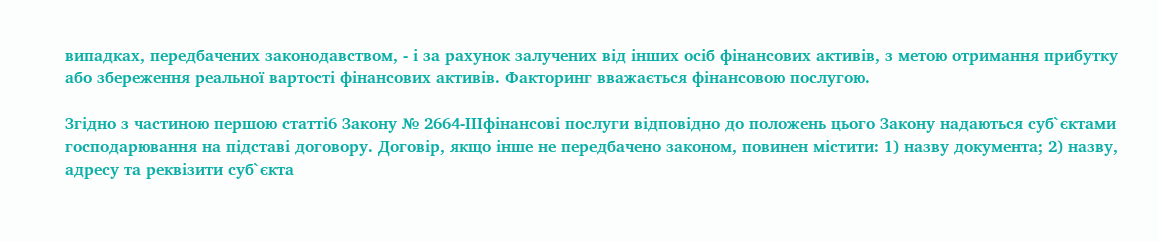випадках, передбачених законодавством, - і за рахунок залучених від інших осіб фінансових активів, з метою отримання прибутку або збереження реальної вартості фінансових активів. Факторинг вважається фінансовою послугою.

Згідно з частиною першою статті6 Закону № 2664-ІІІфінансові послуги відповідно до положень цього Закону надаються суб`єктами господарювання на підставі договору. Договір, якщо інше не передбачено законом, повинен містити: 1) назву документа; 2) назву, адресу та реквізити суб`єкта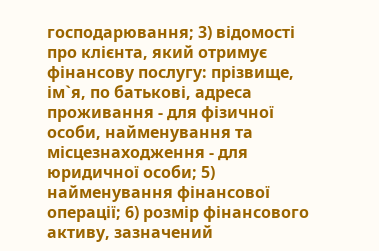господарювання; 3) відомості про клієнта, який отримує фінансову послугу: прізвище, ім`я, по батькові, адреса проживання - для фізичної особи, найменування та місцезнаходження - для юридичної особи; 5) найменування фінансової операції; 6) розмір фінансового активу, зазначений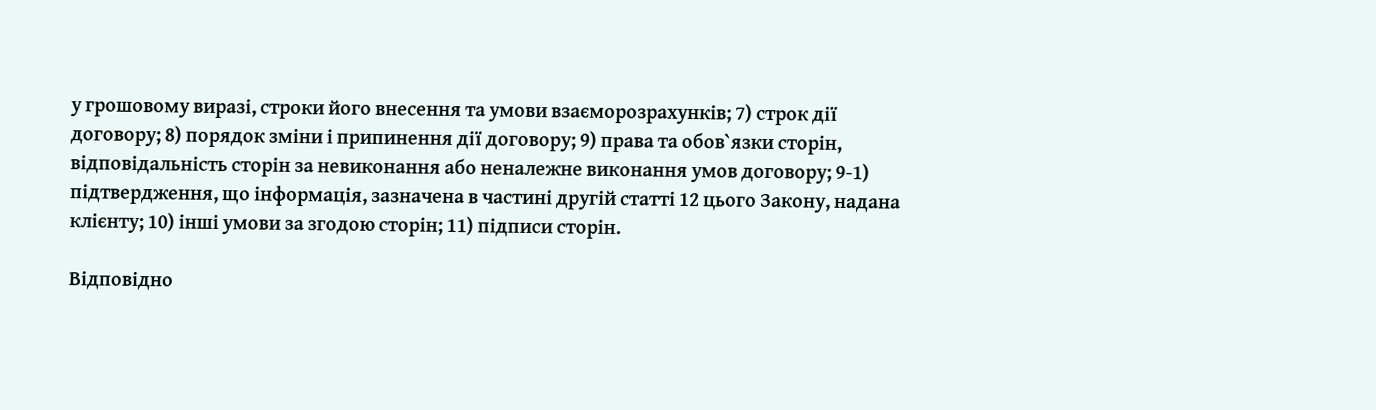у грошовому виразі, строки його внесення та умови взаєморозрахунків; 7) строк дії договору; 8) порядок зміни і припинення дії договору; 9) права та обов`язки сторін, відповідальність сторін за невиконання або неналежне виконання умов договору; 9-1) підтвердження, що інформація, зазначена в частині другій статті 12 цього Закону, надана клієнту; 10) інші умови за згодою сторін; 11) підписи сторін.

Відповідно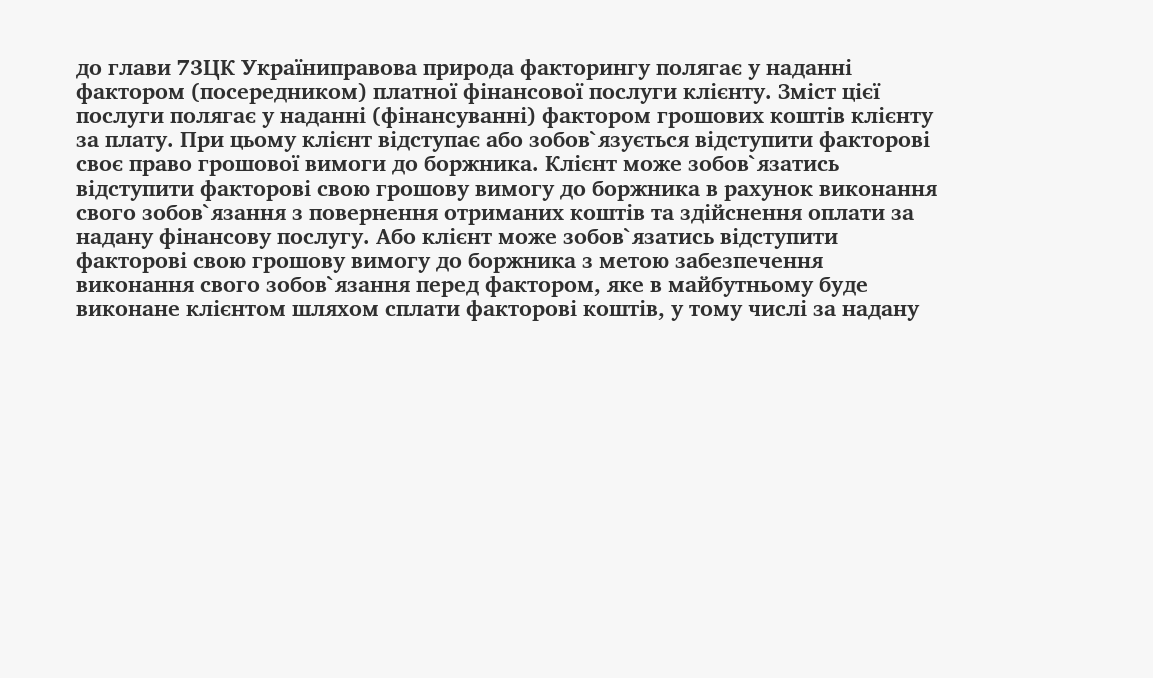до глави 73ЦК Україниправова природа факторингу полягає у наданні фактором (посередником) платної фінансової послуги клієнту. Зміст цієї послуги полягає у наданні (фінансуванні) фактором грошових коштів клієнту за плату. При цьому клієнт відступає або зобов`язується відступити факторові своє право грошової вимоги до боржника. Клієнт може зобов`язатись відступити факторові свою грошову вимогу до боржника в рахунок виконання свого зобов`язання з повернення отриманих коштів та здійснення оплати за надану фінансову послугу. Або клієнт може зобов`язатись відступити факторові свою грошову вимогу до боржника з метою забезпечення виконання свого зобов`язання перед фактором, яке в майбутньому буде виконане клієнтом шляхом сплати факторові коштів, у тому числі за надану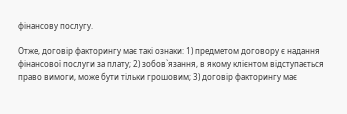фінансову послугу.

Отже, договір факторингу має такі ознаки: 1) предметом договору є надання фінансової послуги за плату; 2) зобов`язання, в якому клієнтом відступається право вимоги, може бути тільки грошовим; 3) договір факторингу має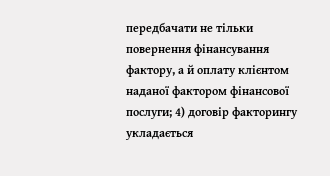передбачати не тільки повернення фінансування фактору, а й оплату клієнтом наданої фактором фінансової послуги; 4) договір факторингу укладається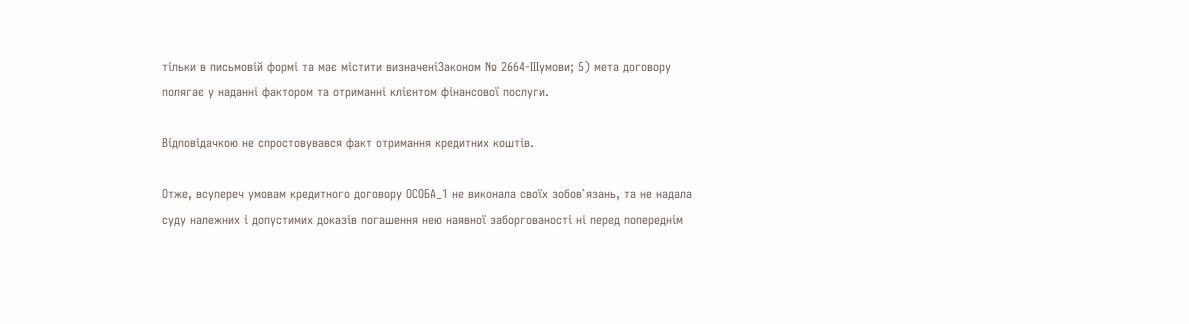тільки в письмовій формі та має містити визначеніЗаконом № 2664-ІІІумови; 5) мета договору полягає у наданні фактором та отриманні клієнтом фінансової послуги.

Відповідачкою не спростовувався факт отримання кредитних коштів.

Отже, всупереч умовам кредитного договору ОСОБА_1 не виконала своїх зобов`язань, та не надала суду належних і допустимих доказів погашення нею наявної заборгованості ні перед попереднім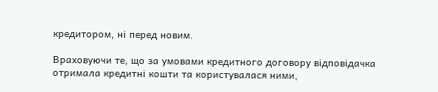кредитором, ні перед новим.

Враховуючи те, що за умовами кредитного договору відповідачка отримала кредитні кошти та користувалася ними,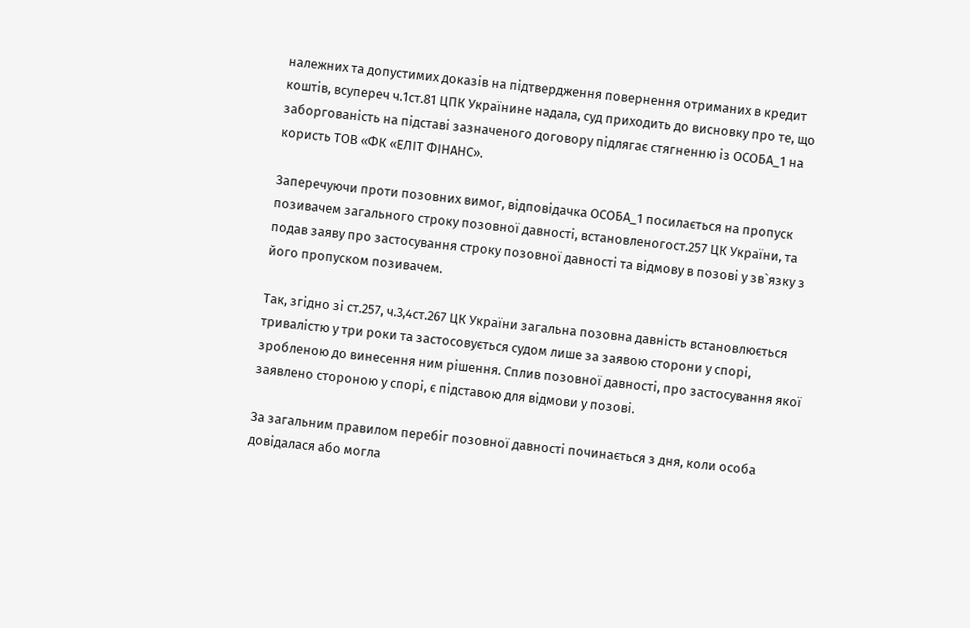належних та допустимих доказів на підтвердження повернення отриманих в кредит коштів, всупереч ч.1ст.81 ЦПК Українине надала, суд приходить до висновку про те, що заборгованість на підставі зазначеного договору підлягає стягненню із ОСОБА_1 на користь ТОВ «ФК «ЕЛІТ ФІНАНС».

Заперечуючи проти позовних вимог, відповідачка ОСОБА_1 посилається на пропуск позивачем загального строку позовної давності, встановленогост.257 ЦК України, та подав заяву про застосування строку позовної давності та відмову в позові у зв`язку з його пропуском позивачем.

Так, згідно зі ст.257, ч.3,4ст.267 ЦК України загальна позовна давність встановлюється тривалістю у три роки та застосовується судом лише за заявою сторони у спорі, зробленою до винесення ним рішення. Сплив позовної давності, про застосування якої заявлено стороною у спорі, є підставою для відмови у позові.

За загальним правилом перебіг позовної давності починається з дня, коли особа довідалася або могла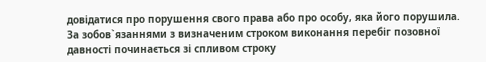довідатися про порушення свого права або про особу, яка його порушила. За зобов`язаннями з визначеним строком виконання перебіг позовної давності починається зі спливом строку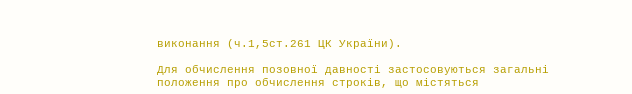виконання (ч.1,5ст.261 ЦК України).

Для обчислення позовної давності застосовуються загальні положення про обчислення строків, що містяться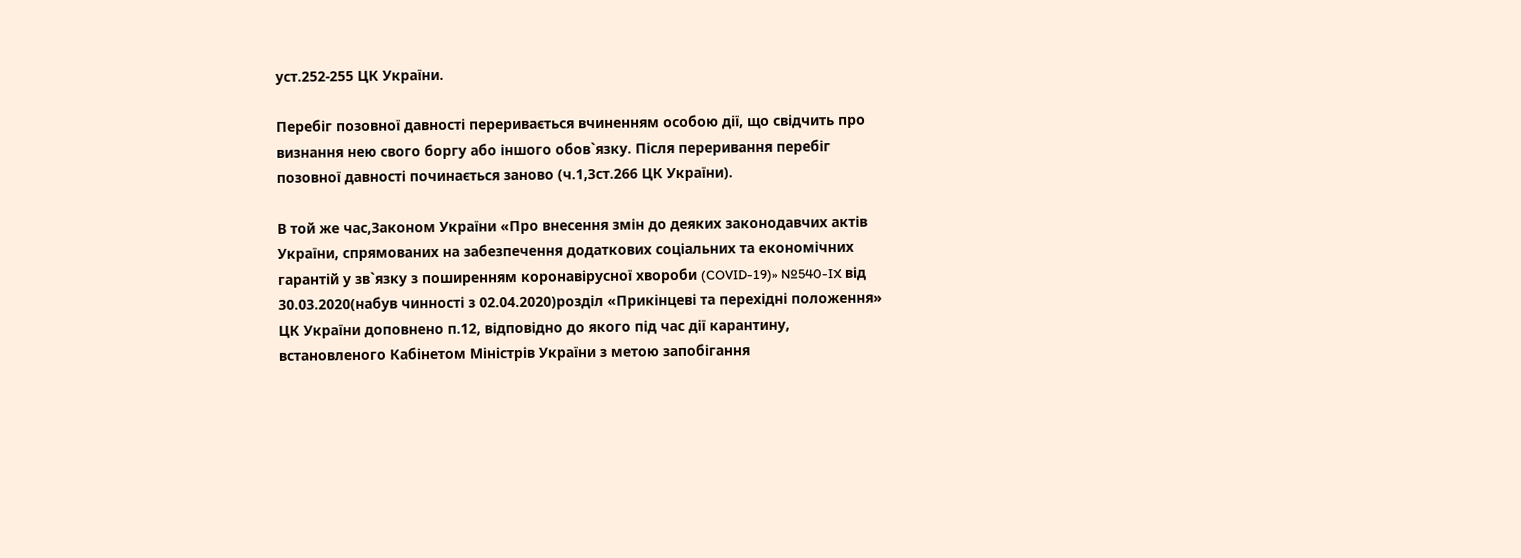уст.252-255 ЦК України.

Перебіг позовної давності переривається вчиненням особою дії, що свідчить про визнання нею свого боргу або іншого обов`язку. Після переривання перебіг позовної давності починається заново (ч.1,3ст.266 ЦК України).

В той же час,Законом України «Про внесення змін до деяких законодавчих актів України, спрямованих на забезпечення додаткових соціальних та економічних гарантій у зв`язку з поширенням коронавірусної хвороби (COVID-19)» №540-IX від 30.03.2020(набув чинності з 02.04.2020)розділ «Прикінцеві та перехідні положення» ЦК України доповнено п.12, відповідно до якого під час дії карантину, встановленого Кабінетом Міністрів України з метою запобігання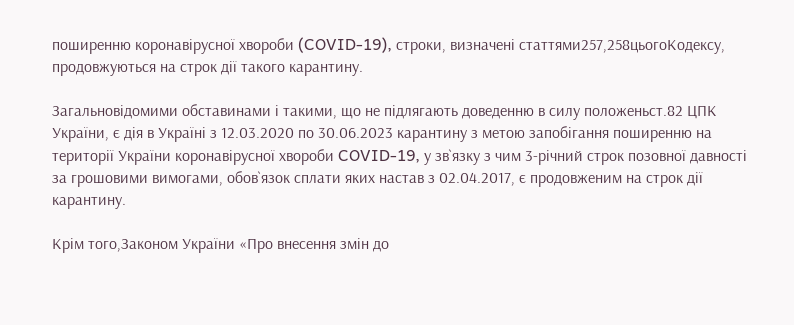поширенню коронавірусної хвороби (COVID-19), строки, визначені статтями257,258цьогоКодексу, продовжуються на строк дії такого карантину.

Загальновідомими обставинами і такими, що не підлягають доведенню в силу положеньст.82 ЦПК України, є дія в Україні з 12.03.2020 по 30.06.2023 карантину з метою запобігання поширенню на території України коронавірусної хвороби COVID-19, у зв`язку з чим 3-річний строк позовної давності за грошовими вимогами, обов`язок сплати яких настав з 02.04.2017, є продовженим на строк дії карантину.

Крім того,Законом України «Про внесення змін до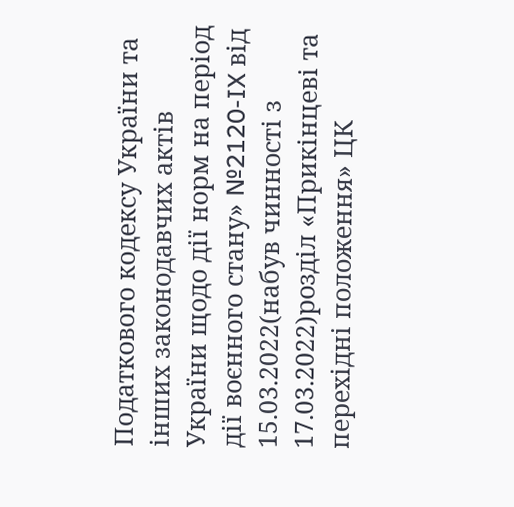Податкового кодексу України та інших законодавчих актів України щодо дії норм на період дії воєнного стану» №2120-IX від 15.03.2022(набув чинності з 17.03.2022)розділ «Прикінцеві та перехідні положення» ЦК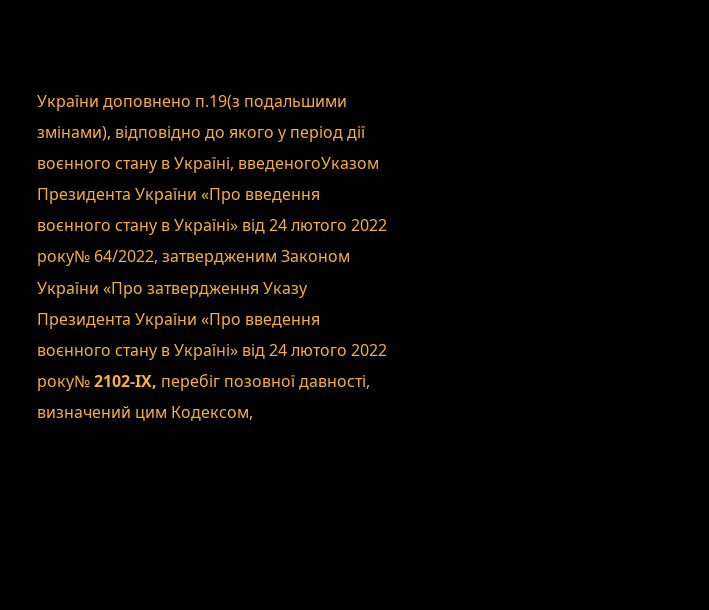України доповнено п.19(з подальшими змінами), відповідно до якого у період дії воєнного стану в Україні, введеногоУказом Президента України «Про введення воєнного стану в Україні» від 24 лютого 2022 року№ 64/2022, затвердженим Законом України «Про затвердження Указу Президента України «Про введення воєнного стану в Україні» від 24 лютого 2022 року№ 2102-IX, перебіг позовної давності, визначений цим Кодексом,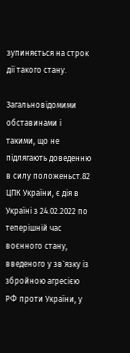зупиняється на строк дії такого стану.

Загальновідомими обставинами і такими, що не підлягають доведенню в силу положеньст.82 ЦПК України, є дія в Україні з 24.02.2022 по теперішній час воєнного стану, введеного у зв`язку із збройною агресією РФ проти України, у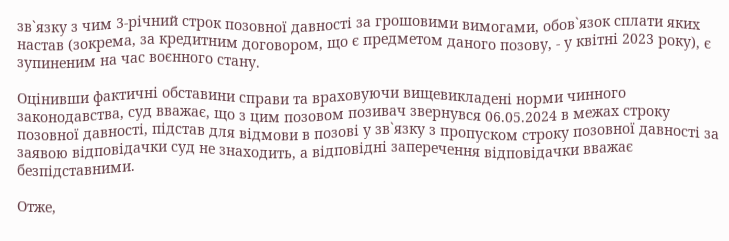зв`язку з чим 3-річний строк позовної давності за грошовими вимогами, обов`язок сплати яких настав (зокрема, за кредитним договором, що є предметом даного позову, - у квітні 2023 року), є зупиненим на час воєнного стану.

Оцінивши фактичні обставини справи та враховуючи вищевикладені норми чинного законодавства, суд вважає, що з цим позовом позивач звернувся 06.05.2024 в межах строку позовної давності, підстав для відмови в позові у зв`язку з пропуском строку позовної давності за заявою відповідачки суд не знаходить, а відповідні заперечення відповідачки вважає безпідставними.

Отже,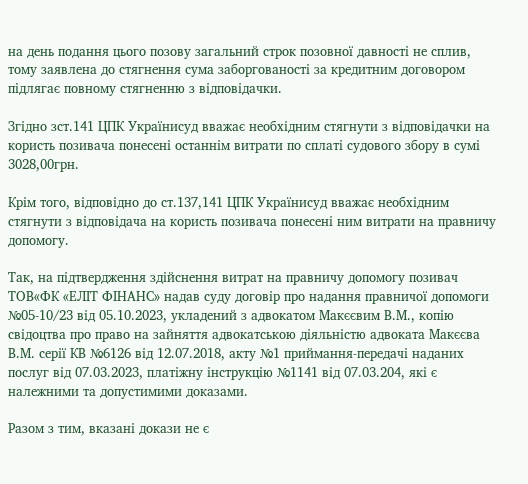на день подання цього позову загальний строк позовної давності не сплив, тому заявлена до стягнення сума заборгованості за кредитним договором підлягає повному стягненню з відповідачки.

Згідно зст.141 ЦПК Українисуд вважає необхідним стягнути з відповідачки на користь позивача понесені останнім витрати по сплаті судового збору в сумі 3028,00грн.

Крім того, відповідно до ст.137,141 ЦПК Українисуд вважає необхідним стягнути з відповідача на користь позивача понесені ним витрати на правничу допомогу.

Так, на підтвердження здійснення витрат на правничу допомогу позивач ТОВ«ФК «ЕЛІТ ФІНАНС» надав суду договір про надання правничої допомоги №05-10/23 від 05.10.2023, укладений з адвокатом Макєєвим В.М., копію свідоцтва про право на зайняття адвокатською діяльністю адвоката Макєєва В.М. серії КВ №6126 від 12.07.2018, акту №1 приймання-передачі наданих послуг від 07.03.2023, платіжну інструкцію №1141 від 07.03.204, які є належними та допустимими доказами.

Разом з тим, вказані докази не є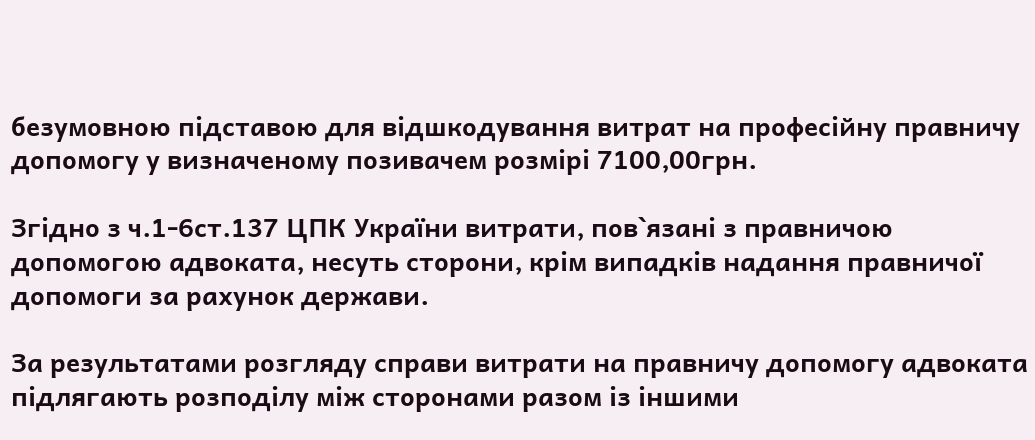безумовною підставою для відшкодування витрат на професійну правничу допомогу у визначеному позивачем розмірі 7100,00грн.

Згідно з ч.1-6ст.137 ЦПК України витрати, пов`язані з правничою допомогою адвоката, несуть сторони, крім випадків надання правничої допомоги за рахунок держави.

За результатами розгляду справи витрати на правничу допомогу адвоката підлягають розподілу між сторонами разом із іншими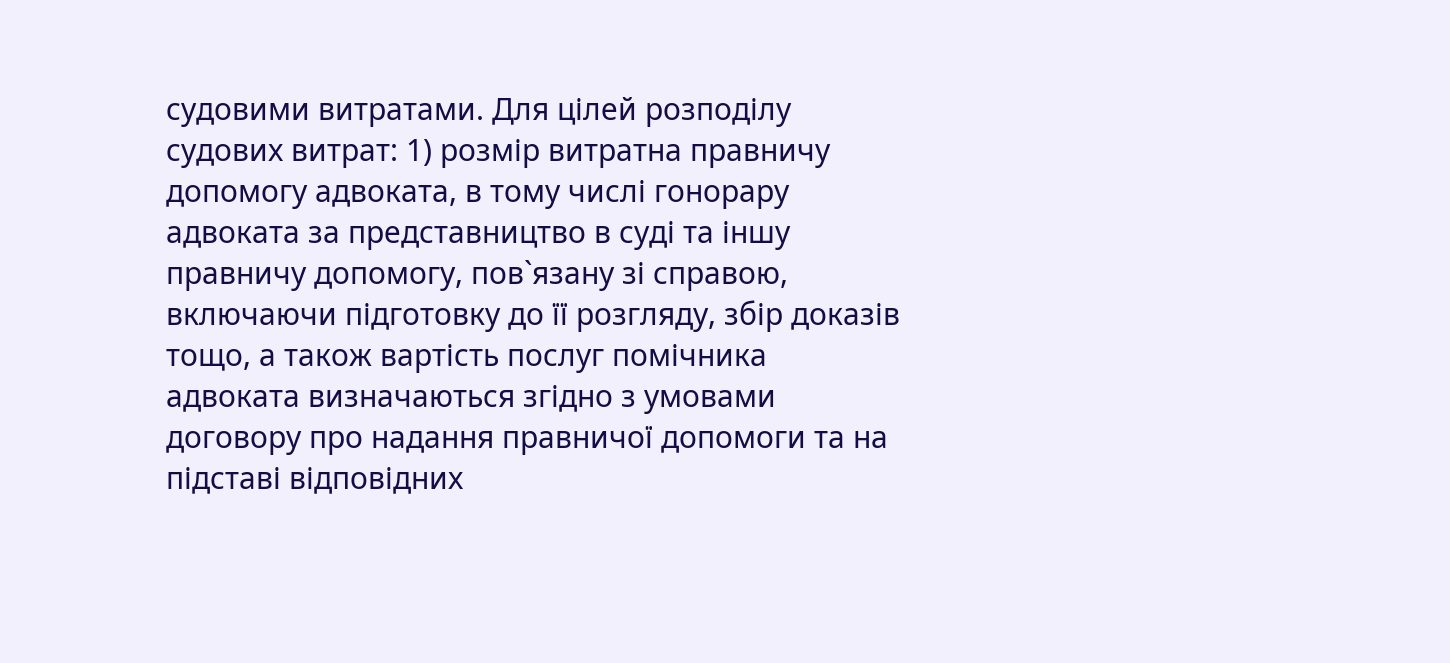судовими витратами. Для цілей розподілу судових витрат: 1) розмір витратна правничу допомогу адвоката, в тому числі гонорару адвоката за представництво в суді та іншу правничу допомогу, пов`язану зі справою, включаючи підготовку до її розгляду, збір доказів тощо, а також вартість послуг помічника адвоката визначаються згідно з умовами договору про надання правничої допомоги та на підставі відповідних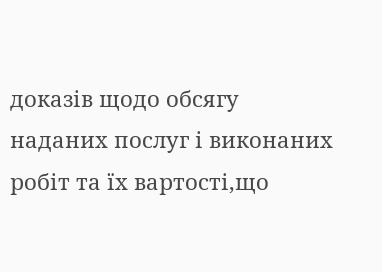доказів щодо обсягу наданих послуг і виконаних робіт та їх вартості,що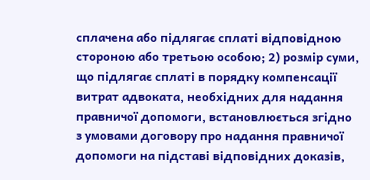сплачена або підлягає сплаті відповідною стороною або третьою особою; 2) розмір суми, що підлягає сплаті в порядку компенсації витрат адвоката, необхідних для надання правничої допомоги, встановлюється згідно з умовами договору про надання правничої допомоги на підставі відповідних доказів,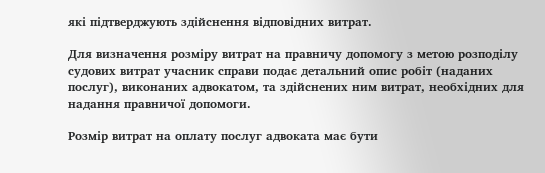які підтверджують здійснення відповідних витрат.

Для визначення розміру витрат на правничу допомогу з метою розподілу судових витрат учасник справи подає детальний опис робіт (наданих послуг), виконаних адвокатом, та здійснених ним витрат, необхідних для надання правничої допомоги.

Розмір витрат на оплату послуг адвоката має бути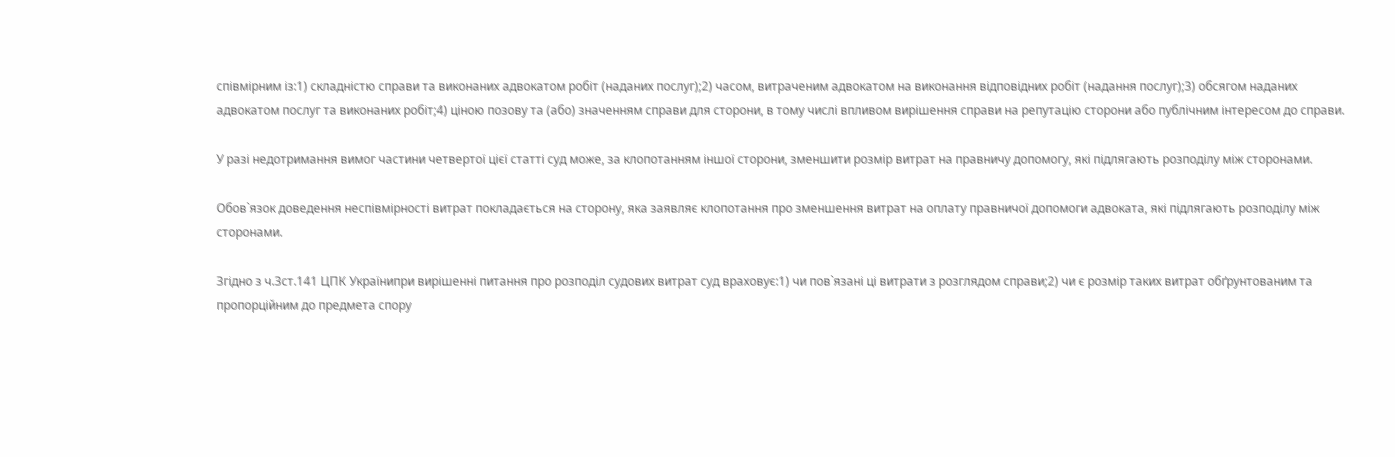співмірним із:1) складністю справи та виконаних адвокатом робіт (наданих послуг);2) часом, витраченим адвокатом на виконання відповідних робіт (надання послуг);3) обсягом наданих адвокатом послуг та виконаних робіт;4) ціною позову та (або) значенням справи для сторони, в тому числі впливом вирішення справи на репутацію сторони або публічним інтересом до справи.

У разі недотримання вимог частини четвертої цієї статті суд може, за клопотанням іншої сторони, зменшити розмір витрат на правничу допомогу, які підлягають розподілу між сторонами.

Обов`язок доведення неспівмірності витрат покладається на сторону, яка заявляє клопотання про зменшення витрат на оплату правничої допомоги адвоката, які підлягають розподілу між сторонами.

Згідно з ч.3ст.141 ЦПК Українипри вирішенні питання про розподіл судових витрат суд враховує:1) чи пов`язані ці витрати з розглядом справи;2) чи є розмір таких витрат обґрунтованим та пропорційним до предмета спору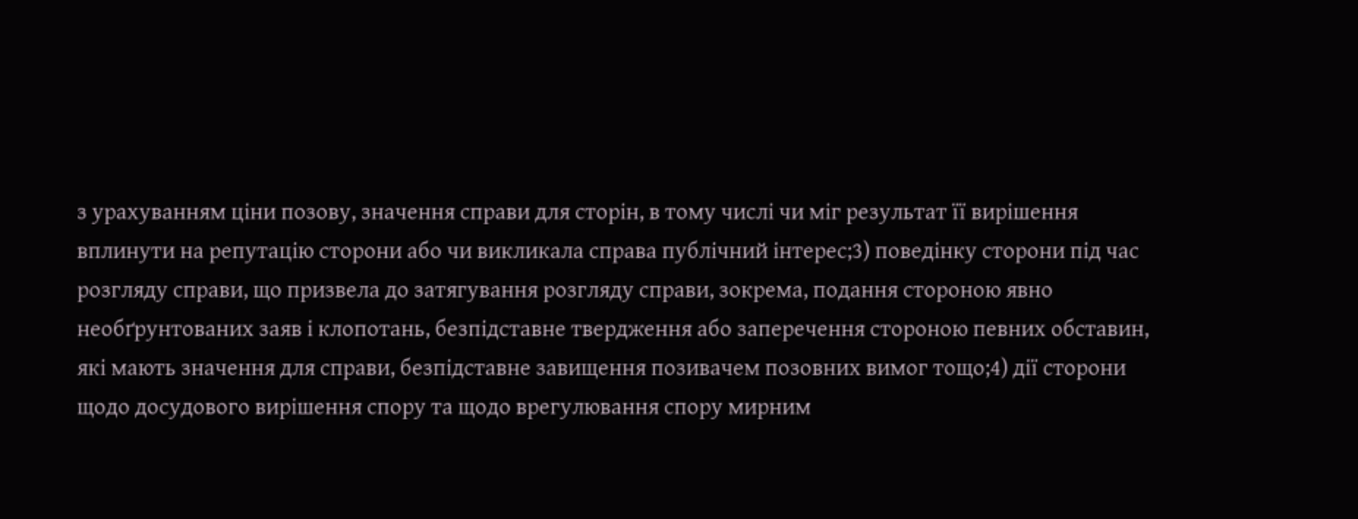з урахуванням ціни позову, значення справи для сторін, в тому числі чи міг результат її вирішення вплинути на репутацію сторони або чи викликала справа публічний інтерес;3) поведінку сторони під час розгляду справи, що призвела до затягування розгляду справи, зокрема, подання стороною явно необґрунтованих заяв і клопотань, безпідставне твердження або заперечення стороною певних обставин, які мають значення для справи, безпідставне завищення позивачем позовних вимог тощо;4) дії сторони щодо досудового вирішення спору та щодо врегулювання спору мирним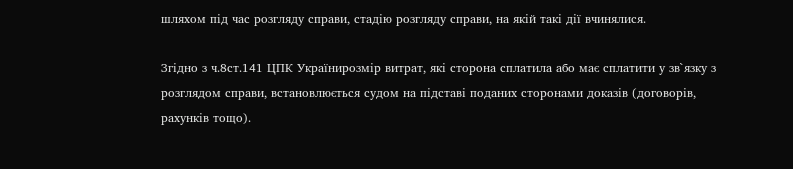шляхом під час розгляду справи, стадію розгляду справи, на якій такі дії вчинялися.

Згідно з ч.8ст.141 ЦПК Українирозмір витрат, які сторона сплатила або має сплатити у зв`язку з розглядом справи, встановлюється судом на підставі поданих сторонами доказів (договорів, рахунків тощо).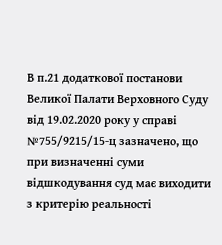В п.21 додаткової постанови Великої Палати Верховного Суду від 19.02.2020 року у справі №755/9215/15-ц зазначено, що при визначенні суми відшкодування суд має виходити з критерію реальності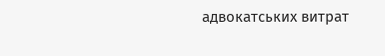адвокатських витрат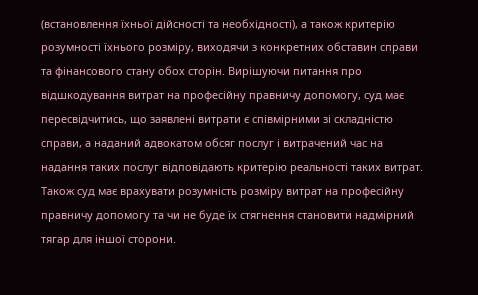(встановлення їхньої дійсності та необхідності), а також критерію розумності їхнього розміру, виходячи з конкретних обставин справи та фінансового стану обох сторін. Вирішуючи питання про відшкодування витрат на професійну правничу допомогу, суд має пересвідчитись, що заявлені витрати є співмірними зі складністю справи, а наданий адвокатом обсяг послуг і витрачений час на надання таких послуг відповідають критерію реальності таких витрат. Також суд має врахувати розумність розміру витрат на професійну правничу допомогу та чи не буде їх стягнення становити надмірний тягар для іншої сторони.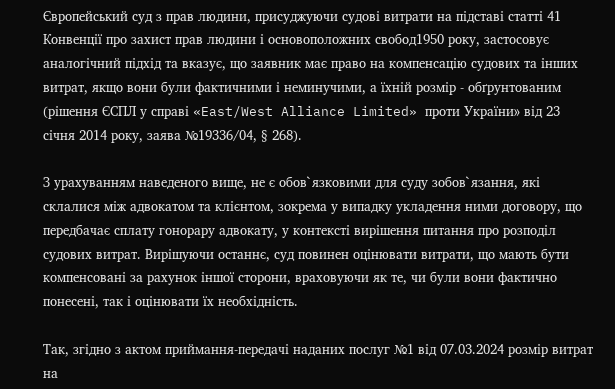Європейський суд з прав людини, присуджуючи судові витрати на підставі статті 41 Конвенції про захист прав людини і основоположних свобод1950 року, застосовує аналогічний підхід та вказує, що заявник має право на компенсацію судових та інших витрат, якщо вони були фактичними і неминучими, а їхній розмір - обґрунтованим (рішення ЄСПЛ у справі «East/West Alliance Limited» проти України» від 23 січня 2014 року, заява №19336/04, § 268).

З урахуванням наведеного вище, не є обов`язковими для суду зобов`язання, які склалися між адвокатом та клієнтом, зокрема у випадку укладення ними договору, що передбачає сплату гонорару адвокату, у контексті вирішення питання про розподіл судових витрат. Вирішуючи останнє, суд повинен оцінювати витрати, що мають бути компенсовані за рахунок іншої сторони, враховуючи як те, чи були вони фактично понесені, так і оцінювати їх необхідність.

Так, згідно з актом приймання-передачі наданих послуг №1 від 07.03.2024 розмір витрат на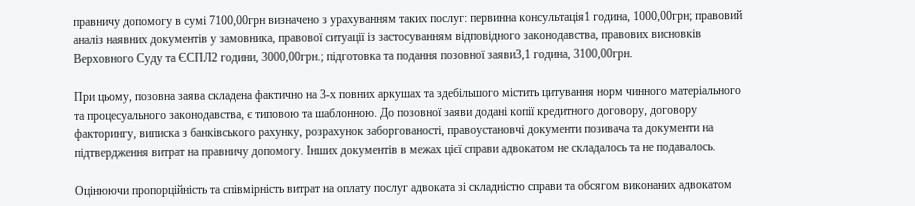правничу допомогу в сумі 7100,00грн визначено з урахуванням таких послуг: первинна консультація1 година, 1000,00грн; правовий аналіз наявних документів у замовника, правової ситуації із застосуванням відповідного законодавства, правових висновків Верховного Суду та ЄСПЛ2 години, 3000,00грн.; підготовка та подання позовної заяви3,1 година, 3100,00грн.

При цьому, позовна заява складена фактично на 3-х повних аркушах та здебільшого містить цитування норм чинного матеріального та процесуального законодавства, є типовою та шаблонною. До позовної заяви додані копії кредитного договору, договору факторингу, виписка з банківського рахунку, розрахунок заборгованості, правоустановчі документи позивача та документи на підтвердження витрат на правничу допомогу. Інших документів в межах цієї справи адвокатом не складалось та не подавалось.

Оцінюючи пропорційність та співмірність витрат на оплату послуг адвоката зі складністю справи та обсягом виконаних адвокатом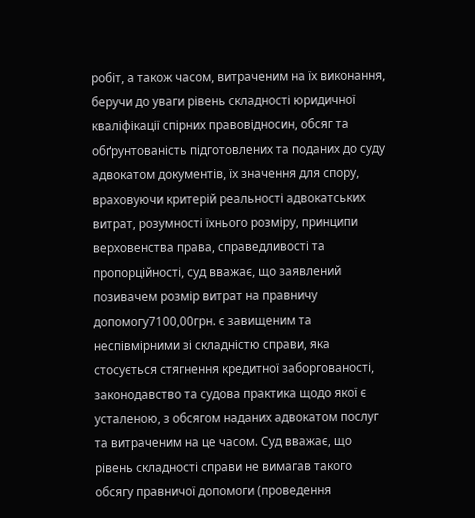робіт, а також часом, витраченим на їх виконання, беручи до уваги рівень складності юридичної кваліфікації спірних правовідносин, обсяг та обґрунтованість підготовлених та поданих до суду адвокатом документів, їх значення для спору, враховуючи критерій реальності адвокатських витрат, розумності їхнього розміру, принципи верховенства права, справедливості та пропорційності, суд вважає, що заявлений позивачем розмір витрат на правничу допомогу7100,00грн. є завищеним та неспівмірними зі складністю справи, яка стосується стягнення кредитної заборгованості, законодавство та судова практика щодо якої є усталеною, з обсягом наданих адвокатом послуг та витраченим на це часом. Суд вважає, що рівень складності справи не вимагав такого обсягу правничої допомоги (проведення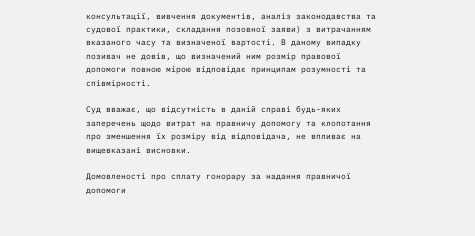консультації, вивчення документів, аналіз законодавства та судової практики, складання позовної заяви) з витрачанням вказаного часу та визначеної вартості. В даному випадку позивач не довів, що визначений ним розмір правової допомоги повною мірою відповідає принципам розумності та співмірності.

Суд вважає, що відсутність в даній справі будь-яких заперечень щодо витрат на правничу допомогу та клопотання про зменшення їх розміру від відповідача, не впливає на вищевказані висновки.

Домовленості про сплату гонорару за надання правничої допомоги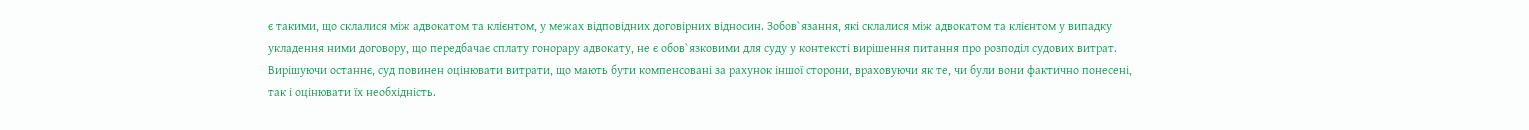є такими, що склалися між адвокатом та клієнтом, у межах відповідних договірних відносин. Зобов`язання, які склалися між адвокатом та клієнтом у випадку укладення ними договору, що передбачає сплату гонорару адвокату, не є обов`язковими для суду у контексті вирішення питання про розподіл судових витрат. Вирішуючи останнє, суд повинен оцінювати витрати, що мають бути компенсовані за рахунок іншої сторони, враховуючи як те, чи були вони фактично понесені, так і оцінювати їх необхідність.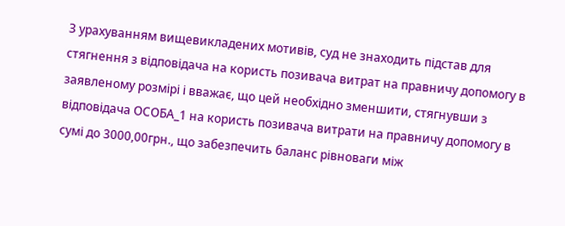З урахуванням вищевикладених мотивів, суд не знаходить підстав для стягнення з відповідача на користь позивача витрат на правничу допомогу в заявленому розмірі і вважає, що цей необхідно зменшити, стягнувши з відповідача ОСОБА_1 на користь позивача витрати на правничу допомогу в сумі до 3000,00грн., що забезпечить баланс рівноваги між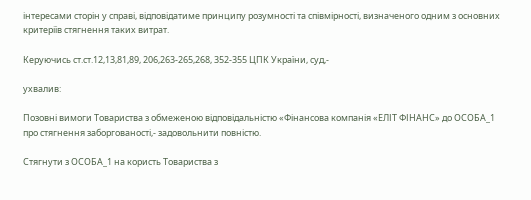інтересами сторін у справі, відповідатиме принципу розумності та співмірності, визначеного одним з основних критеріїв стягнення таких витрат.

Керуючись ст.ст.12,13,81,89, 206,263-265,268, 352-355 ЦПК України, суд,-

ухвалив:

Позовні вимоги Товариства з обмеженою відповідальністю «Фінансова компанія «ЕЛІТ ФІНАНС» до ОСОБА_1 про стягнення заборгованості,- задовольнити повністю.

Стягнути з ОСОБА_1 на користь Товариства з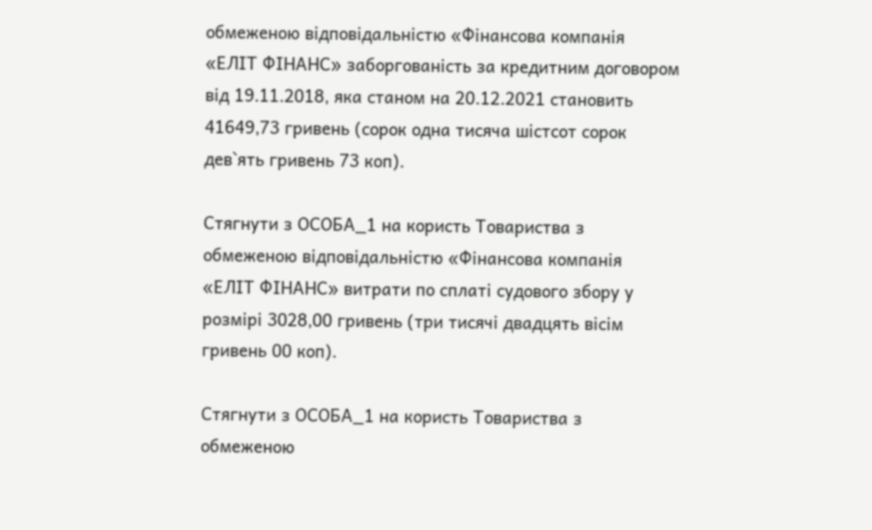обмеженою відповідальністю «Фінансова компанія «ЕЛІТ ФІНАНС» заборгованість за кредитним договором від 19.11.2018, яка станом на 20.12.2021 становить 41649,73 гривень (сорок одна тисяча шістсот сорок дев`ять гривень 73 коп).

Стягнути з ОСОБА_1 на користь Товариства з обмеженою відповідальністю «Фінансова компанія «ЕЛІТ ФІНАНС» витрати по сплаті судового збору у розмірі 3028,00 гривень (три тисячі двадцять вісім гривень 00 коп).

Стягнути з ОСОБА_1 на користь Товариства з обмеженою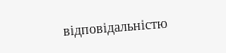відповідальністю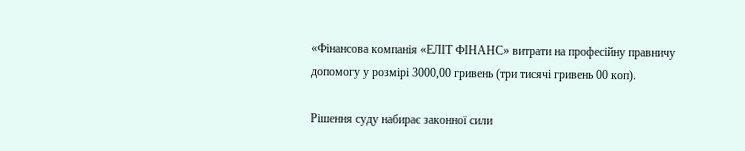«Фінансова компанія «ЕЛІТ ФІНАНС» витрати на професійну правничу допомогу у розмірі 3000,00 гривень (три тисячі гривень 00 коп).

Рішення суду набирає законної сили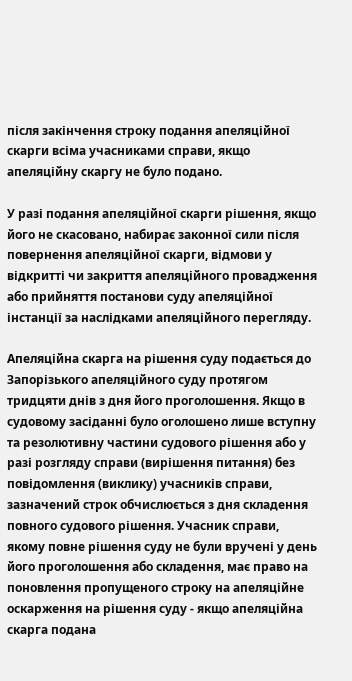після закінчення строку подання апеляційної скарги всіма учасниками справи, якщо апеляційну скаргу не було подано.

У разі подання апеляційної скарги рішення, якщо його не скасовано, набирає законної сили після повернення апеляційної скарги, відмови у відкритті чи закриття апеляційного провадження або прийняття постанови суду апеляційної інстанції за наслідками апеляційного перегляду.

Апеляційна скарга на рішення суду подається до Запорізького апеляційного суду протягом тридцяти днів з дня його проголошення. Якщо в судовому засіданні було оголошено лише вступну та резолютивну частини судового рішення або у разі розгляду справи (вирішення питання) без повідомлення (виклику) учасників справи, зазначений строк обчислюється з дня складення повного судового рішення. Учасник справи, якому повне рішення суду не були вручені у день його проголошення або складення, має право на поновлення пропущеного строку на апеляційне оскарження на рішення суду - якщо апеляційна скарга подана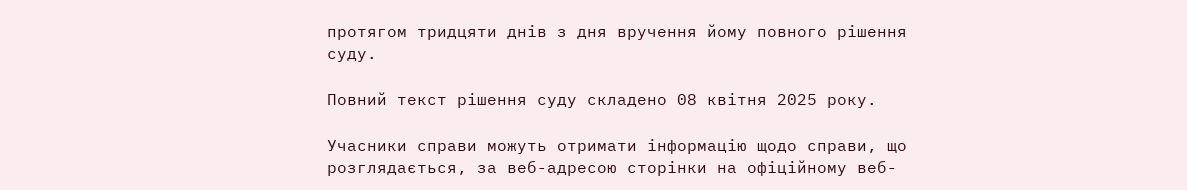протягом тридцяти днів з дня вручення йому повного рішення суду.

Повний текст рішення суду складено 08 квітня 2025 року.

Учасники справи можуть отримати інформацію щодо справи, що розглядається, за веб-адресою сторінки на офіційному веб-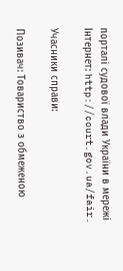порталі судової влади України в мережі Інтернет: http://court.gov.ua/fair.

Учасники справи:

Позивач: Товариство з обмеженою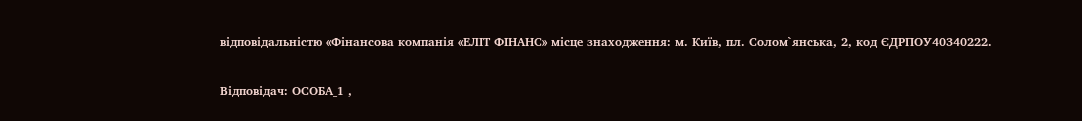відповідальністю «Фінансова компанія «ЕЛІТ ФІНАНС» місце знаходження: м. Київ, пл. Солом`янська, 2, код ЄДРПОУ40340222.

Відповідач: ОСОБА_1 ,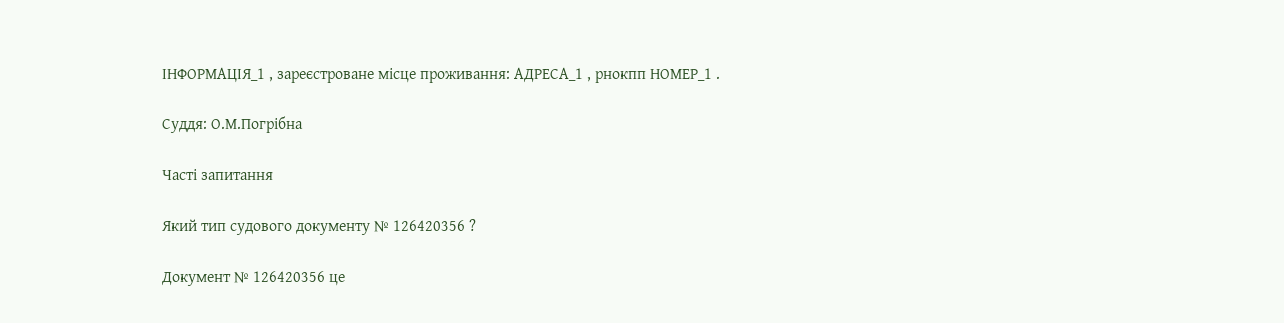ІНФОРМАЦІЯ_1 , зареєстроване місце проживання: АДРЕСА_1 , рнокпп НОМЕР_1 .

Суддя: О.М.Погрібна

Часті запитання

Який тип судового документу № 126420356 ?

Документ № 126420356 це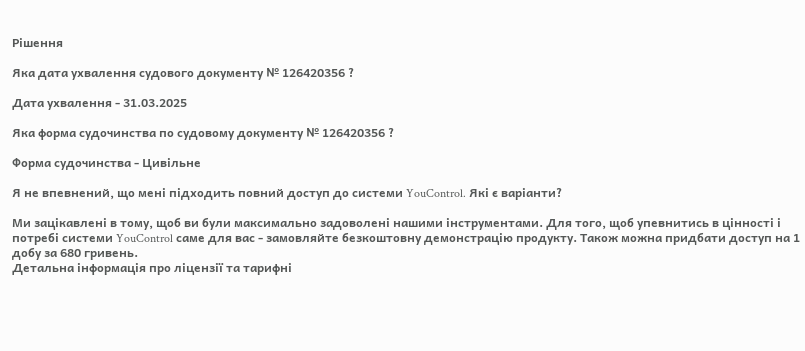Рішення

Яка дата ухвалення судового документу № 126420356 ?

Дата ухвалення - 31.03.2025

Яка форма судочинства по судовому документу № 126420356 ?

Форма судочинства - Цивільне

Я не впевнений, що мені підходить повний доступ до системи YouControl. Які є варіанти?

Ми зацікавлені в тому, щоб ви були максимально задоволені нашими інструментами. Для того, щоб упевнитись в цінності і потребі системи YouControl саме для вас - замовляйте безкоштовну демонстрацію продукту. Також можна придбати доступ на 1 добу за 680 гривень.
Детальна інформація про ліцензії та тарифні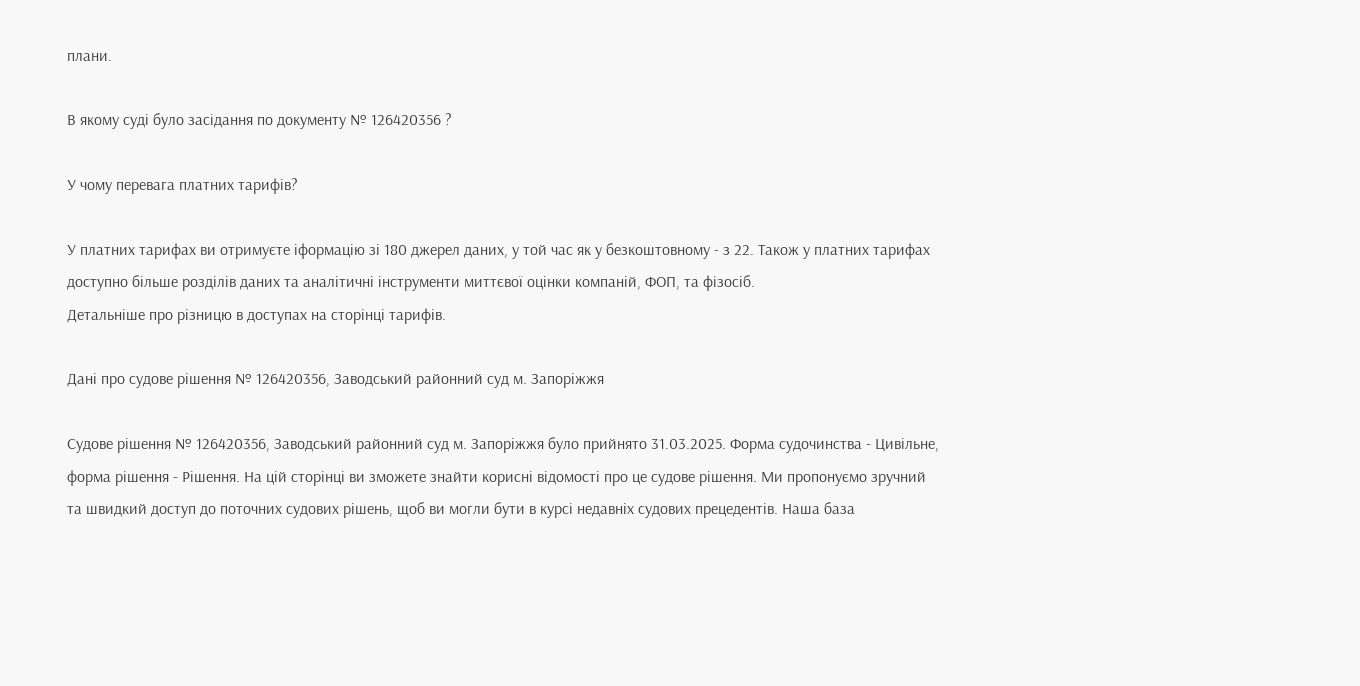плани.

В якому cуді було засідання по документу № 126420356 ?

У чому перевага платних тарифів?

У платних тарифах ви отримуєте іформацію зі 180 джерел даних, у той час як у безкоштовному - з 22. Також у платних тарифах доступно більше розділів даних та аналітичні інструменти миттєвої оцінки компаній, ФОП, та фізосіб.
Детальніше про різницю в доступах на сторінці тарифів.

Дані про судове рішення № 126420356, Заводський районний суд м. Запоріжжя

Судове рішення № 126420356, Заводський районний суд м. Запоріжжя було прийнято 31.03.2025. Форма судочинства - Цивільне, форма рішення - Рішення. На цій сторінці ви зможете знайти корисні відомості про це судове рішення. Ми пропонуємо зручний та швидкий доступ до поточних судових рішень, щоб ви могли бути в курсі недавніх судових прецедентів. Наша база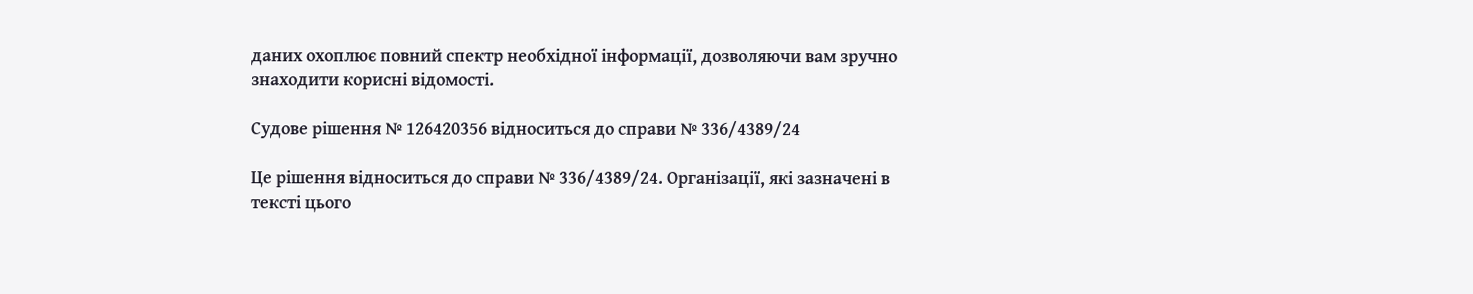даних охоплює повний спектр необхідної інформації, дозволяючи вам зручно знаходити корисні відомості.

Судове рішення № 126420356 відноситься до справи № 336/4389/24

Це рішення відноситься до справи № 336/4389/24. Організації, які зазначені в тексті цього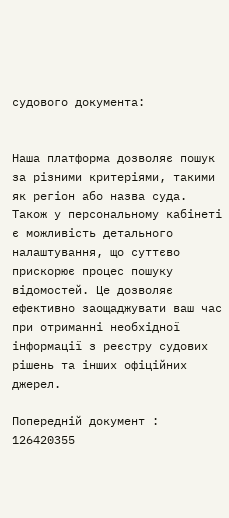судового документа:


Наша платформа дозволяє пошук за різними критеріями, такими як регіон або назва суда. Також у персональному кабінеті є можливість детального налаштування, що суттєво прискорює процес пошуку відомостей. Це дозволяє ефективно заощаджувати ваш час при отриманні необхідної інформації з реєстру судових рішень та інших офіційних джерел.

Попередній документ : 126420355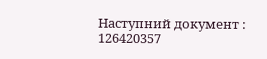Наступний документ : 126420357